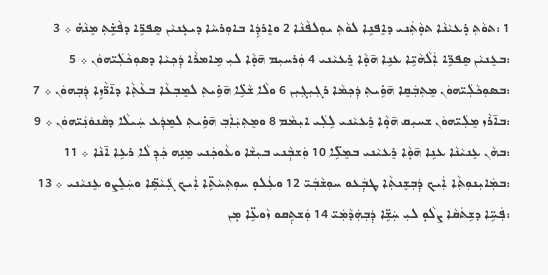1 :ܬܘܵܬܼ ܪ̣ܥܝܵܢܵܐ ܬܘ̣ܵܬܲܢܝ ܕܐܸܦܢܹܐ ܠܘܵܬܼ ܝܘܼܠܦܵܢܵܐ 2 ܘܐܸܪܕܹܿܐ ܒܐܘܼܪܚܵܐ ܕܝܥ̣ܢܝܵܢ ܣܸܦܪܹ̈ܐ ܕܦܵܫܹ̇ܬܼ ܡܸܢܵܗ̇ ܀ 3 :ܒܥܸܢܝܵܢ ܣܸܦܪܹ̈ܐ ܐܲܠܵܗܵܝܹ̈ܐ ܥܢܹܐ ܗ̄ܘ̣ܵܐ ܪܸܥܝܵܢܝ 4 ܘܲܪܚܝܼܡ ܗ̄ܘ̣ܵܐ ܠܝܼ ܡܹܐܡܪܵܐ ܕܲܟܼܝܵܐ ܕܣܘܼܟܵܠܲܝ̈ܗܘܿܢ ܀ 5 :ܒܣܘܼܟܵܠܲܝ̈ܗܘܿܢ ܡܸܬܼܒܲܩܸܐ ܗ̄ܘܹ̇ܝܬܼ ܕܲܟܼܡܵܐ ܪܓܼܝܼܓܼܝܼܢ 6 ܘܠܵܐ ܫܵܠܹ̇ܐ ܗ̄ܘܹ̇ܝܬܼ ܠܡܸܒܼܥܵܐ ܒܥܵܬܼܵܐ ܕܐ̄ܪ̈ܵܙܹܐ ܕܲܒܼܗܘܿܢ ܀ 7 :ܒܐ̄ܪܵܙ ܡܸܠܲܝ̈ܗܘܿܢ ܫܚܝܼܩ ܗ̄ܘ̣ܵܐ ܪܸܥܝܵܢܝ ܠܹܠܲܝ ܐܝܼܡܵܡ 8 ܘܡܸܬܼܝܲܐܲܒܼ ܗ̄ܘܹ̇ܝܬܼ ܠܡܸܕܲܥ ܚܲܝܠܵܐ ܕܩܵܢܘܿܢܲܝ̈ܗܘܿܢ ܀ 9 :ܒܗܵܢ ܥܸܢܝܵܢܵܐ ܥܢܹܐ ܗ̄ܘ̣ܵܐ ܪܸܥܝܵܢܝ ܒܡܸܠܹ̈ܐ 10 ܘܲܫܒܼ݂ܵܢܝ ܒܝܼܫܵܐ ܘܥܵܘܟܲܢܝ ܡܸܢܹܗ ܟܲܕܼ ܠܵܐ ܪܥܹܐ ܐ̄ܢܵܐ ܀ 11 :ܒܡܲܐܝܼܢܘܼܬܼܵܐ ܐܲܝܟ ܕܲܒܼܫܸܢܬܼܵܐ ܛܒ݂ܲܥܘ ܚܘܼܫܵܒܲܝ̈ 12 ܘܥܲܠܘ̣ ܚܘܼܬܼܚܵܬܹ̈ܐ ܐܲܝܟ ܓܲܝܵܣܹ̈ܐ ܘܚܲܠܸܨܘ ܥܸܢܝܵܢܝ ܀ 13 :ܦܲܚܹ̈ܐ ܕܫܹܬܿܩܵܐ ܨܠܵܘ̣ ܠܝܼ ܚܲܫܹ̈ܐ ܕܲܒܼܗܲܕܵܡܲܝ̈ 14 ܘܲܫܬܹ݂ܩܘ ܙܵܘܥܹ̈ܐ ܡ̣ܢ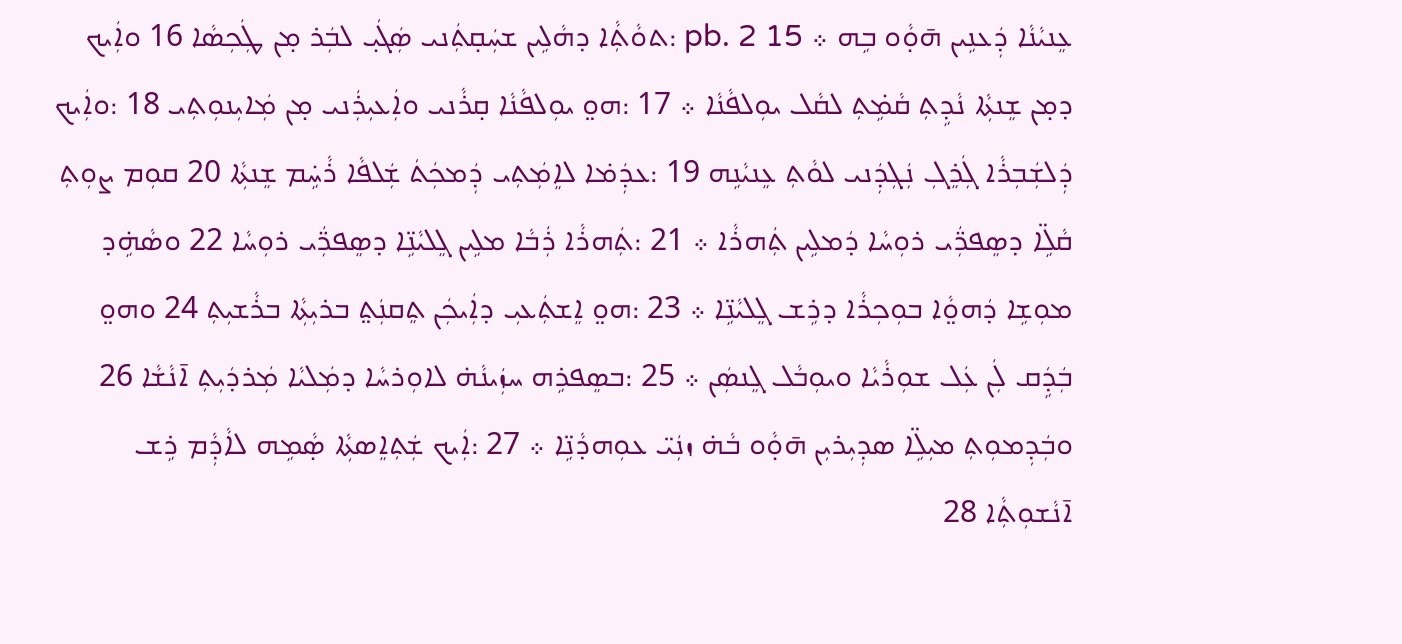ܥܸܢܝܵܢܵܐ ܕܲܥܢܹܝܢ ܗ̄ܘ̣ܵܘ ܒܹܗ ܀ pb. 2 15 :ܬܘܵܬܼܵܐ ܕܗܵܠܹܝܢ ܫܚܲܩ̣ܬܲܢܝ ܣܲܓܿܝ̣ ܠܒܲܪ ܡ̣ܢ ܛܲܟܼܣܵܐ 16 ܘܐܲܝܟ ܕܡ̣ܢ ܫܸܢܬܼܵܐ ܢܵܕܹܬܼ ܩܵܡܹ̇ܬܼ ܠܩܵܠ ܝܘܼܠܦܵܢܵܐ ܀ 17 :ܗܘ̤ ܝܘܼܠܦܵܢܵܐ ܩ̣ܪܵܢܝ ܘܐܲܥܝܼܪܲܢܝ ܡ̣ܢ ܡܲܐܝܼܢܘܼܬܼܝ 18 :ܘܐܲܝܟ ܕܲܠܫܲܒܼܪܵܐ ܓܲܪܸܓܼ ܢܲܓܼܕܲܢܝ ܠܘܵܬܼ ܥܸܢܝܵܢܹܗ 19 :ܥܕܲܡ̇ܐ ܠܐܸܡܲܬܼܝ ܕܲܡܟܲܬܿ ܫܲܠܦܵܐ ܪܵܚܹ̇ܡ ܫܸܢܬܼܵܐ 20 ܩܘܼܡ ܨܘܼܬܼ ܩܵܠܹ̈ܐ ܕܣܸܦܪ̈ܲܝ ܪܘܼܚܵܐ ܕܿܡܠܹܝܢ ܬܲܗܪܵܐ ܀ 21 :ܬܲܗܪܵܐ ܪܲܒܵܐ ܡܠܹܝܢ ܓܸܠܝܵܢܹ̈ܐ ܕܣܸܦܪ̈ܲܝ ܪܘܼܚܵܐ 22 ܘܣܵܗܹ̇ܕ ܡܘܼܫܹܐ ܕܿܗܘ̤ܵܐ ܒܘܼܟܼܪܵܐ ܕܪܹܫ ܓܸܠܝܵܢܹ̈ܐ ܀ 23 :ܗܘ̤ ܐܸܫܬܲܥܝܼ ܕܐܲܝܟܲܢ ܬܸܩܢܲܬ̤ ܒܪܝܼܬܼܵܐ ܒܪܵܫܝܼܬܼ 24 ܘܗܘ̤ ܒܲܕܹܿܩ ܠܲܢ ܥܲܠ ܫܘܼܪܵܝܵܐ ܘܝܘܼܒܵܠ ܓܸܢܣܲܢ ܀ 25 :ܒܣܸܦܪܹܗ ܚܙܲܝܢܵܗ̇ ܠܐܘܼܪܚܵܐ ܕܡܲܠܝܵܐ ܡܲܪܕܿܝܼܬܼ ܐ̄ܢܵܫܵܐ 26 ܘܒܲܕܼܡܘܼܬܼ ܡܝܼܠܹ̈ܐ ܣܕܼܝܼܪܝܼܢ ܗ̄ܘ̣ܵܘ ܒܵܗ̇ ܙܢܲܝ̈ ܥܘܼܗܕܵܢܹ̈ܐ ܀ 27 :ܐܲܝܟ ܫܲܬܼܐܸܣܬܼܵܐ ܣ̣ܵܡܹܗ ܠܐܵܕܼܵܡ ܪܹܫ ܐ̄ܢܵܫܘܼܬܼܵܐ 28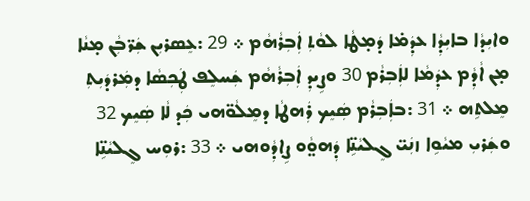ܘܐܝܼܕܵܐ ܒܐܝܼܕܼܵܐ ܥܕܲܡ̇ܐ ܕܿܡ̣ܛܵܐ ܠܘܵܬܼ ܐܲܒܼܪܵܗܵܡ ܀ 29 :ܥܸܣܪܝܼܢ ܫܲܪ̈ܒܼܵܢ ܡ̣ܢܵܐ ܡ̣ܢ ܐܵܕܼܵܡ ܥܕܲܡܵܐ ܠܐܲܒܼܪܵܡ 30 ܘܨܹܝܕܼ ܐܲܒܼܪܵܗܵܡ ܫܲܚܠܸܦ ܛܲܟܼܣܵܐ ܕܡܲܪܕܿܝܼܬܼ ܡܸܠܬܹܗ ܀ 31 :ܒܐܲܒܼܪܵܡ ܣܲܝܸܟ ܪܲܗܛܵܐ ܕܡܸܠܵܘ̈ܗܝ ܟܲܕ ܠܵܐ ܣܲܝܸܟ 32 ܘܫܲܪܝܼ ܡܝܵܘܹܐ ܙܢܲܝ̈ ܓܸܠܝܵܢܹ̈ܐ ܕܲܗܘ̤ܵܘ ܨܹܐܕܼܵܘܗܝ ܀ 33 :ܪܘܼܚ ܓܸܠܝܵܢܹ̈ܐ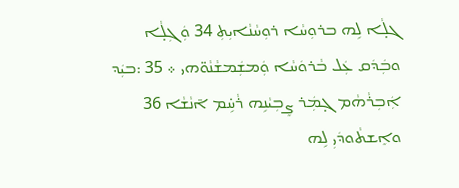ܓܠ̣ܵܐ ܠܹܗ ܒܪܘܼܚܵܐ ܪܘܼܚܵܢܵܐܝܼܬܼ 34 ܘܲܓܼܠ̣ܵܐ ܘܒܲܕܿܩ ܥܲܠ ܒܵܪܘܿܚܵܐ ܘܲܡܫܲܡܫܵܢܵܘ̈ܗܝ ܀ 35 :ܒܝܲܕ ܐܲܒܼܪܵܗܵܡ ܓ̣ܡܲܪ ܨܸܒܼܝܵܢܹܗ ܪܵܚܹ̇ܡ ܐ̄ܢܵܫܵܐ 36 ܘܐܸܫܬܵܘܕܿܝܼ ܠܹܗ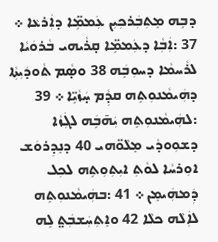ܕܒܹܗ ܡܸܬܼܒܲܪܟܼܝܼܢ ܥܲܡܡܹ̈ܐ ܕܐܲܪܥܵܐ ܀ 37 :ܐܲܒܼܵܐ ܕܥܲܡܡܹ̈ܐ ܩ̣ܪܵܝܗܝ ܒܵܪܘܿܝܵܐ ܠܪܵܚܡܵܐ ܕܚܘܼܒܹܿܗ 38 ܘܣ̣ܵܡ ܬܵܘܕܿܝܼܬܼܵܐ ܕܗܲܝܡܵܢܘܼܬܹܗ ܩܕܼܵܡ ܚ̣ܿܙܵܝܹ̈ܐ ܀ 39 :ܠܗܲܝܡܵܢܘܼܬܹܗ ܝܲܗ̄ܒܹܿܗ ܠܓܲܙܵܐ ܕܫܘܼܘܕܵܝ ܡܸܠܵܘ̈ܗܝ 40 ܕܢܸܕܼܪܘܿܫ ܐܘܼܪܚܵܐ ܠܘܵܬܼ ܐܝܼܬܼܘܼܬܹܗ ܠܟܼܠ ܕܲܡܗܲܝܡܸܢ ܀ 41 :ܒܗܲܝܡܵܢܘܼܬܹܗ ܠܐܲܠܵܗ ܟܠܵܐ 42 ܘܐܸܬܼܚܲܫܒܲܬ̤ ܠܹܗ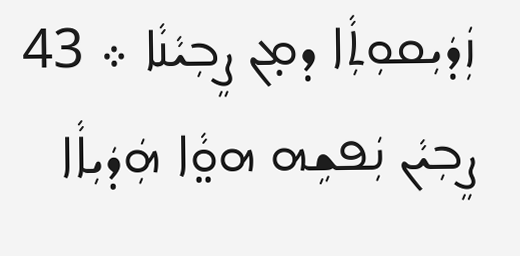ܙܲܕܿܝܼܩܘܼܬܼܵܐ ܕܡ̣ܢ ܨܸܒܼܝܵܢܵܐ ܀ 43 ܨܸܒܼܝܵܢ ܢܲܦܫܹܗ ܗܘ̤ܵܐ ܗܲܕܿܝܼܐܵܐ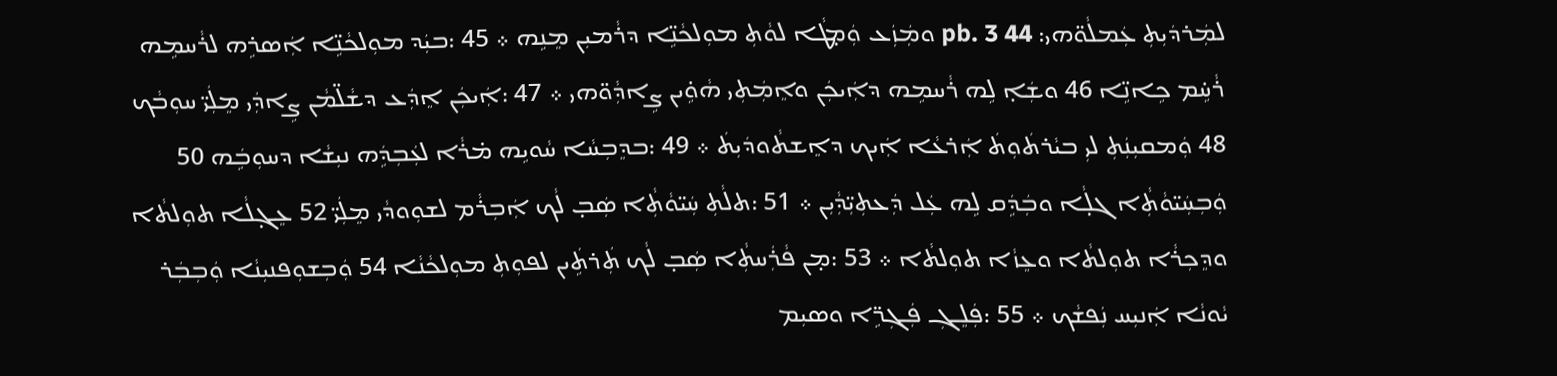ܠܡܲܪܕܿܝܼܬܼ ܥܲܡܠܵܘ̈ܗܝ: pb. 3 44 ܘܡܲܙܲܥ ܘܲܡ̣ܛܵܐ ܠܘܵܬܼ ܡܘܼܠܟܵܢܹ̈ܐ ܕܪܵܡܝܼܢ ܡܸܢܹܗ ܀ 45 :ܒܝܲܕ ܡܘܼܠܟܵܢܹ̈ܐ ܐܲܣܪܹܗ ܠܪܵܚܡܹܗ ܪܵܚܹ̇ܡ ܟܹܐܢܹ̈ܐ 46 ܘܫܲܐ̣ ܠܹܗ ܪܵܚܡܹܗ ܕܐܲܝܟܲܢ ܘܐܸܡܲܬܼܝ ܗܵܘܹ̇ܝܢ ܨܹܐܕܼܵܘ̈ܗܝ ܀ 47 :ܐܲܝܟܲܢ ܐܸܕܲܥ ܕܫܵܠ̈ܡܵܢ ܨܹܐܕܲܝ ܡܸܠܲܝ̈ ܚܘܼܒܵܟ 48 ܘܲܡܩܝܼܢܲܬܼ ܠܝܼ ܒܝܵܪܬܿܘܼܬܿ ܐܲܪܥܵܐ ܐܲܝܟ ܕܐܸܫܬܵܘܕܿܝܼܬܿ ܀ 49 :ܒܕܸܒܼܚܵܐ ܚܵܘܝܹܗ ܡ̇ܪܵܐ ܠܥܲܒܼܕܹܿܗ ܢܝܼܫܵܐ ܕܚܘܼܒܹܿܗ 50 ܘܲܒܼܚܲܝ̈ܘܵܬܼܵܐ ܓܠ̣ܵܐ ܘܒܲܕܹܿܩ ܠܹܗ ܥܲܠ ܕܲܥܬܼܝܼ̈ܕܼܵܝܼܢ ܀ 51 :ܬܠܵܬܼ ܚܲܝ̈ܘܵܬܼܵܐ ܣܲܒ̣ ܠܵܟ ܐܲܒܼܪܵܡ ܠܫܘܼܘܕܵܝ ܡܸܠܲܝ̈ 52 ܥܸܓ̣ܠܵܐ ܬܘܼܠܬܵܐ ܘܕܸܟܼܪܵܐ ܬܘܼܠܬܵܐ ܘܥܸܙܵܐ ܬܘܼܠܬܵܐ ܀ 53 :ܡ̣ܢ ܦܵܪܲܚܬܼܵܐ ܣܲܒ̣ ܠܵܟ ܬܲܪܬܹܿܝܢ ܠܦܘܼܬܼ ܡܘܼܠܟܵܢܵܐ 54 ܘܲܒܼܫܘܼܦܢܝܼܢܵܐ ܘܲܒܼܒܲܪ ܝܵܘܢܵܐ ܐܲܢܝܼܚ ܢܲܦܫܵܟ ܀ 55 :ܦܲܠܸܓܼ ܦܲܓܼܪܹ̈ܐ ܘܣܝܼܡ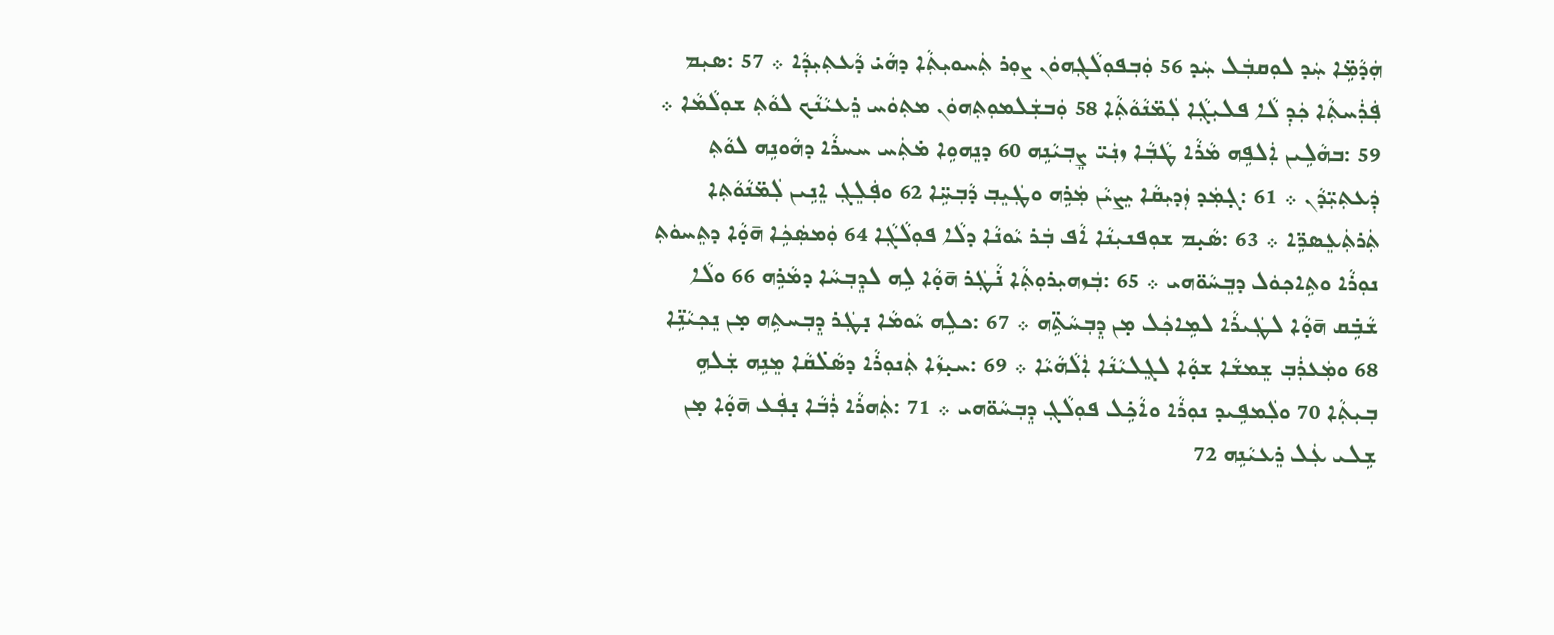ܗܲܕܵܡܹ̈ܐ ܚܲܕ ܠܘܼܩܒܲܠ ܚܲܕ 56 ܘܲܒܼܦܘܼܠܵܓܼܗܘܿܢ ܨܘܼܪ ܬܲܚܘܝܼܬܼܵܐ ܕܗܵܝ̇ ܕܵܥܬܼܝܼܕܼܵܐ ܀ 57 :ܣܝܼܡ ܦܲܪܲܚܬܼܵܐ ܟܲܕܼ ܠܵܐ ܦܠܝܼܓܼܵܐ ܠܲܡ̈ܢܵܘܵܬܼܵܐ 58 ܘܲܒܫܲܠܡܘܼܬܼܗܘܿܢ ܡܬܼܘܿܚ ܪܸܥܝܵܢܵܟ ܠܘܵܬܼ ܫܘܼܠܵܡܵܐ ܀ 59 :ܒܗܵܠܹܝܢ ܐܲܠܦܹܗ ܡܵܪܵܐ ܛܵܒܼܵܐ ܙܢܲܝ̈ ܨܸܒܼܝܵܢܹܗ 60 ܕܢܸܗܘܹܐ ܡ̇ܬܲܚ ܚܚܪܵܐ ܕܗܵܘܢܹܗ ܠܘܵܬܼ ܕܲܥܬܼܝܼ̈ܕܵܢ ܀ 61 :ܓ̣ܡܲܕ ܙܲܕܝܼܩܵܐ ܝܸܨܝܵܢ ܡܲܪܹܗ ܘܛܲܝܸܒܼ ܕܵܒܼܚܹ̈ܐ 62 ܘܦܲܠܸܓܼ ܐܸܢܹܝܢ ܠܲܡ̈ܢܵܘܵܬܼܐ ܬܲܪܬܲܥܸܣܪܹ̈ܐ ܀ 63 :ܣܵܝ̣ܡ ܫܘܼܦܢܝܼܢܵܐ ܐܵܦ ܒܲܪ ܝܵܘܢܵܐ ܕܠܵܐ ܦܘܼܠܵܓܼܵܐ 64 ܘܲܡܣܲܟܹܿܐ ܗ̄ܘ̣ܵܐ ܕܬܸܚܘܿܬܼ ܢܘܼܪܵܐ ܘܬܹܐܟܼܘܿܠ ܕܒܸܚܵܘ̈ܗܝ ܀ 65 :ܒܲܙܗܝܼܪܘܼܬܼܵܐ ܢ̇ܵܛܲܪ ܗ̄ܘ̣ܵܐ ܠܹܗ ܠܕܸܒܼܚܵܐ ܕܡܵܪܹܗ 66 ܘܠܵܐ ܫܵܒܹ̇ܩ ܗ̄ܘ̣ܵܐ ܠܛܲܝܪܵܐ ܠܡܹܐܟܲܠ ܡ̣ܢ ܕܸܒܼܚܵܬܹ̈ܗ ܀ 67 :ܟܠܹܗ ܝܵܘܡܵܐ ܢ̣ܛܲܪ ܕܸܒܼܚܬܹܗ ܡ̣ܢ ܢܸܟܼܝܵܢܹ̈ܐ 68 ܘܡܲܥܪܲܒܼ ܫܸܡܫܵܐ ܫܘ̣ܵܐ ܠܓܸܠܝܵܢܵܐ ܐܲܠܵܗܵܝܵܐ ܀ 69 :ܚܝ̣ܙܵܐ ܬܲܢܘܼܪܵܐ ܕܣܵܠ̇ܩܵܐ ܡܸܢܹܗ ܫܲܠܗܹ ܒܼܝܼܬܼܵܐ 70 ܘܠܲܡܦܹܝܕ ܢܘܼܪܵܐ ܘܐܵܟܹ̇ܠ ܦܘܼܠܵܓܼ ܕܸܒܼܚܵܘ̈ܗܝ ܀ 71 :ܬܲܗܪܵܐ ܪܲܒܵܐ ܢ̣ܦܲܥ ܗ̄ܘ̣ܵܐ ܡ̣ܢ ܫܹܠܝ ܥܲܠ ܪܸܥܝܵܢܹܗ 72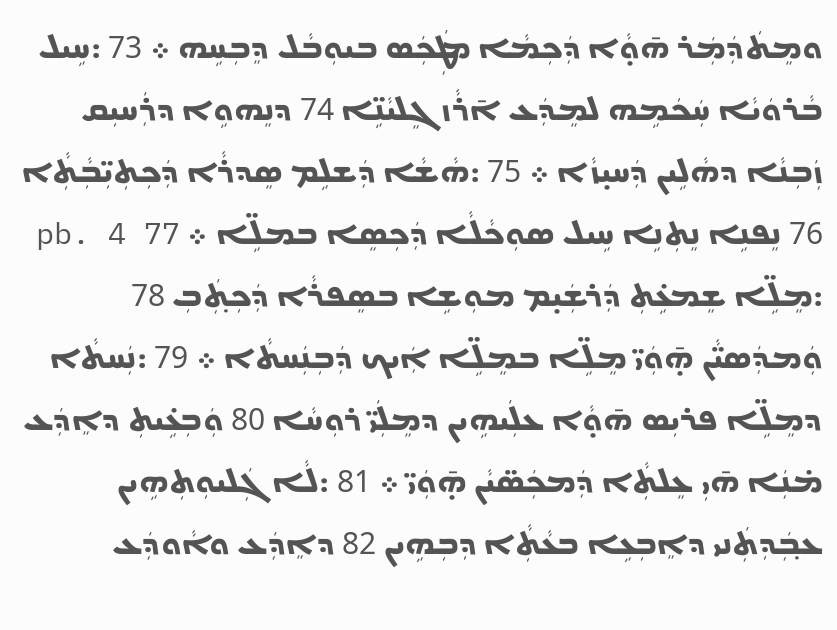ܘܡܸܬܿܕܲܡܲܪ ܗ̄ܘ̣ܵܐ ܕܲܟܼܡܵܐ ܡܛܲܟܲܣ ܒܝܘܼܒܵܠ ܕܸܒܼܚܹܗ ܀ 73 :ܚܹܝܠ ܒܵܪܘܿܝܵܐ ܚܲܟܿܡܹܗ ܠܡܸܕܲܥ ܐ̄ܪܵܙ ܓܸܠܝܵܢܹ̈ܐ 74 ܕܢܸܗܘܹܐ ܕܪܲܚܝܼܩ ܙܲܒܼܢܵܐ ܕܗܵܠܹܝܢ ܕܲܚܝ̣ܙܵܐ ܀ 75 :ܗܵܫܵܐ ܕܲܫܠܹܡ ܣܸܕܪܵܐ ܕܲܟܼܬܼܝܼ̈ܒܼܵܬܼܵܐ 76 ܢܸܦܢܹܐ ܢܸܬܼܢܹܐ ܚܹܝܠ ܣܘܼܟܵܠܵܐ ܕܲܟܼܣܸܐ ܒܡܠܹ̈ܐ ܀ pb. 4 77 :ܡܸܠܹ̈ܐ ܫܸܡܥܹ̇ܬܼ ܕܲܪܫܲܝ̣ܡ ܡܘܼܫܹܐ ܒܣܸܦܪܵܐ ܕܲܟܼܬ݂ܲܒܼ 78 ܘܲܡܕܲܣܝ̈ܵܢ ܗ̣̄ܘܲܝ̈ ܡܸܠܹ̈ܐ ܒܡܸܠܹ̈ܐ ܐܲܝܟ ܕܲܒܼܢܲܚܬܵܐ ܀ 79 :ܢܲܚܬܵܐ ܕܡܸܠܹ̈ܐ ܦܪܝܼܣ ܗ̄ܘ̣ܵܐ ܥܠܲܝܗܹܝܢ ܕܡܸܠܲܝ̈ ܪܘܼܚܵܐ 80 ܘܲܒܼܥܹ̇ܝܬܼ ܕܐܸܕܲܥ ܡ̇ܢܲܐ ܗ̄ܝܼ ܥܸܠܬܼܵܐ ܕܲܡܟܲܣ̈ܝܵܢ ܗ̣̄ܘܲܝ̈ ܀ 81 :ܠܵܐ ܓܲܠܝܘܼܬܼܗܹܝܢ ܥܒ݂ܲܕܼܬܲܢܝ ܕܐܸܒܼܥܹܐ ܒܥܵܬܼܵܐ ܕܼܒܼܗܹܝܢ 82 ܕܐܸܕܲܥ ܘܐܵܘܕܲܥ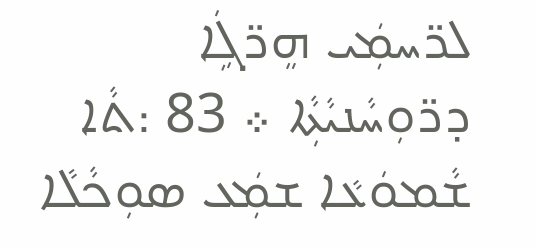ܠܪ̈ܚܡܲܝ ܗܸܪ̈ܓܹܿܐ ܕܪ̈ܘܼܚܵܢܝܵܬܼܵܐ ܀ 83 :ܬܵܐ ܫܵܡܘܿܥܵܐ ܫܡܲܥ ܣܘܼܟܵܠܵܐ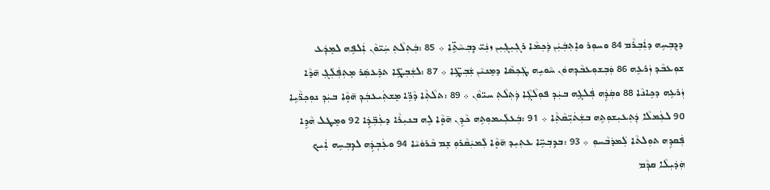ܕܕܸܒܼܚܹܗ ܕܐܲܒܼܪܵܡ 84 ܘܚܘܼܪ ܘܐܸܬܼܒܲܝܲܢ ܕܲܟܼܡܵܐ ܪܓܼܝܼܓܼܝܼܢ ܙܢܲܝ̈ ܕܸܒܼܚܵܬܹ̈ܐ ܀ 85 :ܒܲܬܼܠܵܬܼ ܚܲܝ̈ܘܵܢ ܐܲܠܦܹܗ ܠܡܸܕܲܥ ܫܘܼܥܒܵܕ ܙܲܪܥܹܗ 86 ܘܲܒܼܫܘܼܥܒܵܕܼܗܘܿܢ ܚܵܘܝܹܗ ܛܲܟܼܣܵܐ ܕܡܸܢܝܵܢ ܫܲܒܼܛܹ̈ܐ ܀ 87 :ܠܫܲܒܼܛܹ̈ܐ ܬܪܸܥܣܲܪ ܡܸܬܼܦܲܠܲܓܼ ܗ̄ܕܵܐ ܙܲܪܥܹܗ ܕܟܹܐܢܵܐ 88 ܘܩܲܕܹܿܗ ܦܲܠܓܹܗ ܒܝܲܕܼ ܦܘܼܠܵܓܼܵܐ ܕܲܬܼܠܵܬܼ ܚܝ̈ܘܵܢ ܀ 89 :ܬܠܵܬܼܵܐ ܕܵܪܹ̈ܐ ܡܸܫܬܲܝܥܒܲܕܼ ܗ̄ܘ̣ܵܐ ܒܝܲܕܼ ܢܘܼܟܼܪ̈ܵܝܹܐ 90 ܠܥܲܡܠܵܐ ܕܲܬܼܥܝܼܫܘܼܬܹܗ ܒܫܲܬܿܝܼ̈ܩܵܬܼܵܐ ܀ 91 :ܒܲܥܠܲܝܡܘܼܬܹܗ ܟܵܕܹܢ ܗ̄ܘ̣ܵܐ ܠܹܗ ܒܢܝܼܪܵܐ ܕܥܲܒܼ̈ܕܹܿܐ 92 ܘܡܸܛܠ ܗܵܕܹܐ ܦܲܩܕܹܗ ܬܘܼܠܬܵܐ ܠܲܡܕܿܒܵܚܘܼ ܀ 93 :ܒܕܸܒܼܚܹ̈ܐ ܥܬܼܝܼܕ ܗ̄ܘ̣ܵܐ ܠܲܡܝܲܩܵܪܘܼ ܫܸܡ ܒܵܪܘܿܝܵܐ 94 ܘܥܲܒܼ݂ܕܹܿܗ ܠܕܸܒܼܚܹܗ ܐܲܝܟ ܗܲܕܿܝܼܠܵܐ ܩܕܼܵܡ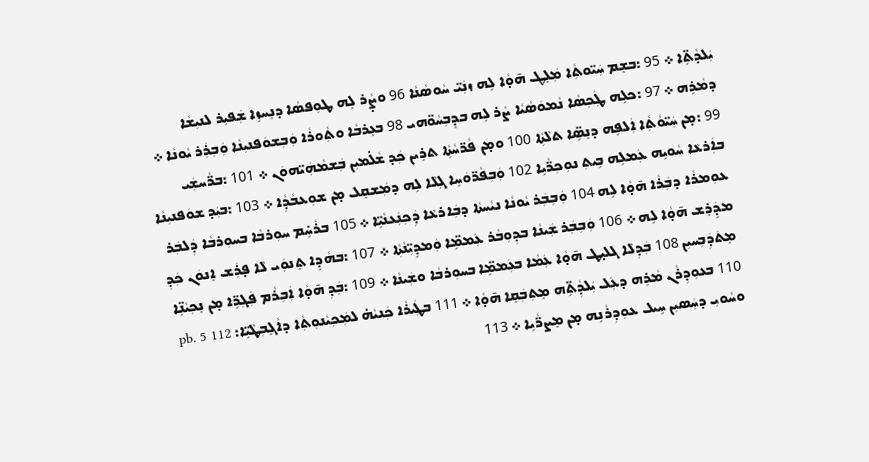ܝܲܠܕܵܬܹ̈ܐ ܀ 95 :ܒܫܸܡ ܚܲܝ̈ܘܬܼܵܐ ܡܲܠܸܜ ܗ̄ܘ̣ܵܐ ܠܹܗ ܙܢܲܝ̈ ܚܵܘܣܵܢܵܐ 96 ܘܨ̣ܵܪ ܠܹܗ ܛܘܼܦܣܵܐ ܕܢܸܚܙܹܐ ܫܲܦܝܼܪ ܠܢܝܼܫܵܐ ܕܡܵܪܹܗ ܀ 97 :ܟܠܹܗ ܛܲܟܼܣܵܐ ܢܵܡܘܿܣܵܝܵܐ ܨܵܪ ܠܹܗ ܒܕܸܒܼܚܵܘ̈ܗܝ 98 ܒܥܸܪܒܵܐ ܘܬܼܵܘܪܵܐ ܘܲܒܼܫܘܿܦܢܝܼܢܵܐ ܘܲܒܼܪܲܪ ܝܵܘܢܵܐ ܀ 99 :ܡ̣ܢ ܚܲܝ̈ܘܵܬܼܵܐ ܐܲܠܦܹܗ ܕܢܸܣܹ̈ܐ ܬܠܵܬܼܵܐ 100 ܘܡ̣ܢ ܦܵܪ̈ܚܵܬܼܵܐ ܬܪܹܝܢ ܟܲܕ ܫܵܠ̇ܡܝܼܢ ܒܲܫܡܵܗܲܝ̈ܗܘܿܢ ܀ 101 :ܒܪ̈ܵܚܫܲܝ ܒܐܲܪܥܵܐ ܚܵܘܝܹܗ ܥܲܡܠܹܗ ܒܹܝܬܼ ܢܘܼܟܼܪ̈ܵܝܹܐ 102 ܘܲܒܼܦܵܪ̈ܘܿܚܹܐ ܓܼܠܵܐ ܠܹܗ ܕܡܲܫܩܸܠ ܡ̣ܢ ܫܘܼܥܒܵܕܼܵܐ ܀ 103 :ܒܝܲܕ ܫܘܿܦܢܝܼܢܵܐ ܥܘܼܡܪܵܐ ܕܒܲܪܵܐ ܗ̄ܘ̣ܵܐ ܠܹܗ 104 ܘܲܒܼܒܲܪ ܝܵܘܢܵܐ ܢܝܵܚܬܵܐ ܕܒܲܐܪܥܵܐ ܕܲܟܼܢܲܥܢܵܝܹ̈ܐ ܀ 105 ܒܪܵܚܹ̇ܡ ܚܘܼܪܒܵܐ ܒܚܘܼܪܒܵܐ ܕܲܠܒܲܪ ܡܕܹܿܪܸܫ ܗ̄ܘ̣ܵܐ ܠܹܗ ܀ 106 ܘܲܒܼܒܲܪ ܫܲܝܢܵܐ ܒܕܼܘܼܒܵܪ ܥܲܡܡܹ̈ܐ ܘܲܡܕܹܝܼ̈ܢܵܬܼܵܐ ܀ 107 :ܒܗܵܕܹܐ ܬܸܢܘܲܝ ܠܵܐ ܦ̣ܪܲܫ ܐܸܢܘܿܢ ܟܲܕܼ ܡܸܬܿܕܲܒܼܚܝܼܢ 108 ܒܲܕܼܠܵܐ ܓܠܝ̣ܛ ܗ̄ܘ̣ܵܐ ܥܲܡܵܐ ܒܥܲܡܡܹ̈ܐ ܒܚܘܼܪܒܵܐ ܘܫܲܝܢܵܐ ܀ 109 :ܒܲܕܼ ܗ̄ܘ̣ܵܐ ܐܲܒܼܪܵܡ ܦܲܓܼܪܹ̈ܐ ܡ̣ܢ ܢܸܟܼܝܵܢܹ̈ܐ 110 ܒܥܘܼܕܼܪܵܢ ܡܵܪܹܗ ܕܥܲܠ ܝܲܠܕܼܵܬܹ̈ܗ ܡܸܬܼܒܲܩܸܐ ܗ̄ܘ̣ܵܐ ܀ 111 ܒܛܲܝܪܵܐ ܟܲܢܝܵܗ̇ ܠܡܲܟܼܝܵܢܘܼܬܼܵܐ ܕܐܵܓܸܒܼܛܵܝܹ̈ܐ: pb. 5 112 ܘܚܵܘܝܼ ܕܚܲܣܝܼܢ ܚܹܝܠ ܥܘܼܕܼܪܵܢܹܗ ܡ̣ܢ ܡܸܨܪ̈ܵܝܹܐ ܀ 113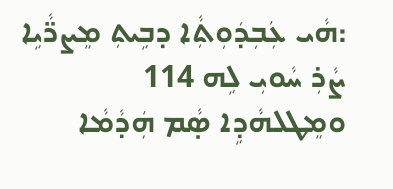:ܗܵܝ ܥܲܒܼܕܿܘܼܬܼܵܐ ܕܒܹܝܬܼ ܡܸܨܪ̈ܵܝܹܐ ܨܵܪܼ ܚܵܘܝܼ ܠܹܗ 114 ܘܡܸܛܠܗܵܕܹܐ ܣ̣ܵܡ ܗܲܕܵܡܵܐ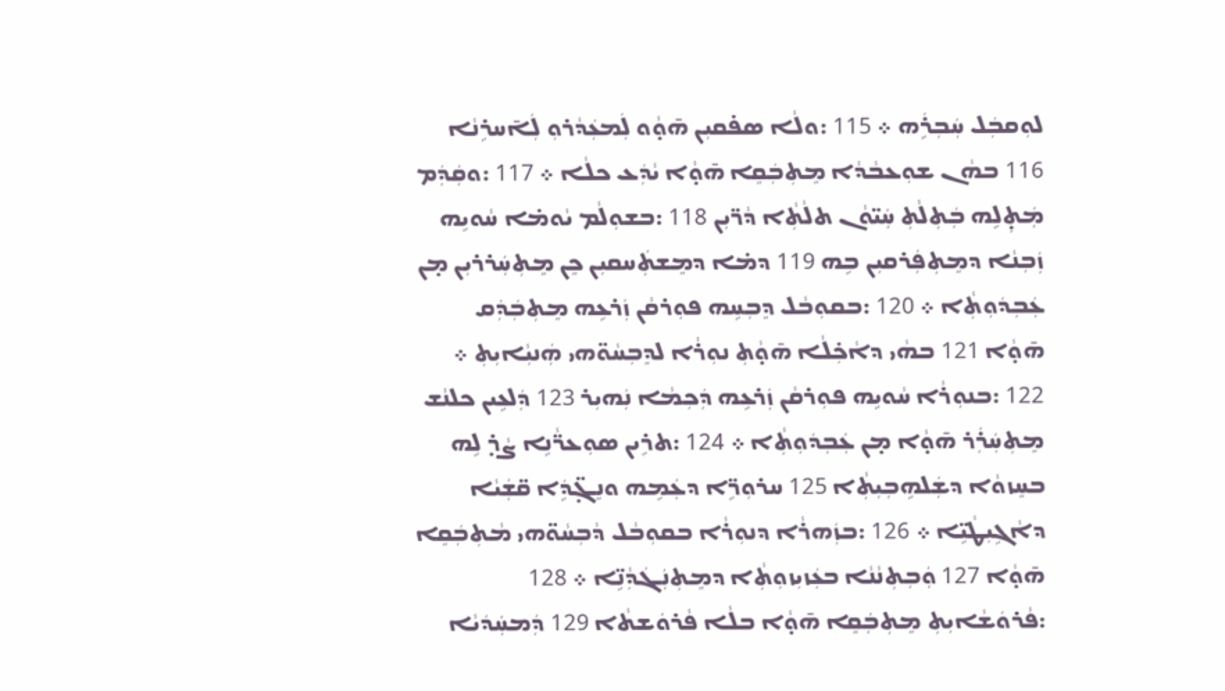ܠܘܼܩܒܲܠ ܚܲܒܼܪܹܿܗ ܀ 115 :ܘܠܵܐ ܣܦ̇ܩܝܼܢ ܗ̄ܘ̣ܵܘ ܠܲܡܥܲܕܵܪܘܼ ܠܲܐ̄ܚܪܹܢܵܐ 116 ܒܗܵܢ ܫܘܼܥܒܵܕܵܐ ܡܸܬܼܒܲܩܸܐ ܗ̄ܘ̣ܵܐ ܝܵܕܲܥ ܟܠܵܐ ܀ 117 :ܘܩܲܕܲܡ ܡܲܬ̣ܼܠܹܗ ܒܲܬܼܠܵܬܼ ܚܲܝ̈ܘܵܢ ܬܠܵܬܼܵܐ ܕܵܪ̈ܝܼܢ 118 :ܒܫܘܼܠܵܡ ܝܵܘܡ̇ܐ ܚܵܘܝܹܗ ܙܲܒܼܢܵܐ ܕܡܸܬܼܦܲܪܩܝܼܢ ܒܹܗ 119 ܕܡ̇ܐ ܕܡܸܫܬܲܚܩܝܼܢ ܟܸܢ ܡܸܬܼܚܲܪܪܝܼܢ ܡ̣ܢ ܥܲܒܼܕܿܘܼܬܼܵܐ ܀ 120 :ܒܩܘܼܒܵܠ ܕܸܒܼܚܹܗ ܦܘܼܪܩܵܢ ܙܲܪܥܹܗ ܡܸܬܼܒܲܕܲܩ ܗ̄ܘ̣ܵܐ 121 ܒܗܵܝ ܕܐܵܟܼ̇ܠܵܐ ܗ̄ܘ̣ܵܬܼ ܢܘܼܪܵܐ ܠܕܸܒܼܚܵܘ̈ܗܝ ܗܲܢܝܼܵܐܝܼܬܼ ܀ 122 :ܒܢܘܼܪܵܐ ܚܵܘܝܹܗ ܦܘܼܪܩܵܢ ܙܲܪܥܹܗ ܕܲܟܼܡܵܐ ܢܲܗܝܼܪ 123 ܕܲܠܥܹܝܢ ܟܠܢܵܫ ܡܸܬܼܚܲܪܲܪ ܗ̄ܘ̣ܵܐ ܡ̣ܢ ܥܲܒܼܕܿܘܼܬܼܵܐ ܀ 124 :ܬܪܹܝܢ ܣܘܼܥܪ̈ܵܢܹܐ ܨܵܪ̣ ܠܹܗ ܒܚܸܙܘܵܐ ܕܫܲܠܗܹܒܼܝܼܬܼܵܐ 125 ܚܪܘܼܪܹ̈ܐ ܕܥܲܡܹܗ ܘܢܸܓ̣̈ܕܹܿܐ ܩ̈ܫܲܝܵܐ ܕܐܵܓܹܝܼܛܵܝܹ̈ܐ ܀ 126 :ܒܙܲܗܪܵܐ ܕܢܘܼܪܵܐ ܒܩܘܼܒܵܠ ܕܵܒܼܚܵܘ̈ܗܝ ܡܵܬܼܒܲܩܸܐ ܗ̄ܘ̣ܵܐ 127 ܘܲܒܼܬܼܢܵܢܵܐ ܒܥܲܙܝܼܙܘܼܬܼܵܐ ܕܡܸܬܼܢܲܓܿܕܼܵܢܹ̈ܐ ܀ 128 :ܦܵܪܘܿܫܵܐܝܼܬܼ ܡܸܬܼܒܲܩܸܐ ܗ̄ܘ̣ܵܐ ܒܠܵܐ ܦܵܪܘܿܫܬܵܐ 129 ܕܲܡܚܲܕܿܝܵܐ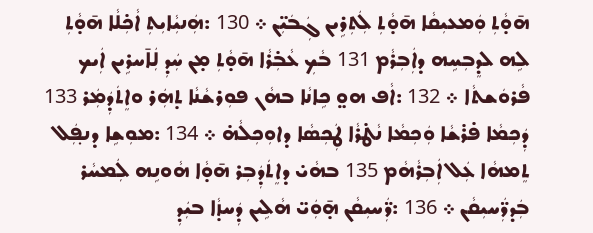ܗ̄ܘ̣ܵܬܼ ܘܲܡܥܝܼܩܵܐ ܗ̄ܘ̣ܵܬܼ ܠܲܬܼܪܹܝܢ ܓܲܒܿܝܼ̈ܢ ܀ 130 :ܗܲܢܝܼܵܐܝܼܬܼ ܐܵܟܼ̇ܠܵܐ ܗ̄ܘ̣ܵܬܼ ܠܹܗ ܠܕܸܒܼܚܹܗ ܕܐܲܒܼܪܵܡ 131 ܒܵܟܼ ܥܵܒܼ̇ܪܵܐ ܗ̄ܘ̣ܵܬܼ ܡ̣ܢ ܚܲܕܼ ܠܲܐ̄ܚܪܹܝܢ ܐܲܝܟ ܦܵܪܘܿܫܬܵܐ ܀ 132 :ܐܵܦ ܗܘ̤ ܟܹܐܢܵܐ ܒܗܵܢ ܦܘܼܪܫܵܢܵܐ ܬ̣ܗܲܪ ܘܐܸܬܿܕܲܡܲܪ 133 ܕܲܟܼܡܵܐ ܦ̇ܪ̇ܫܵܐ ܘܲܟܼܡܵܐ ܢܵܛ̇ܪܵܐ ܛܲܟܼܣܵܐ ܕܐܘܼܟܼܠܵܗ̇ ܀ 134 :ܡܘܼܫܹܐ ܕܢܦ݂ܲܠ ܬܸܡܗܵܐ ܥܲܠ ܐܲܒܼܪܵܗܵܡ 135 ܒܗܵܝ̇ ܕܐܸܬܿܕܲܒܼܪ ܗ̄ܘ̣ܵܐ ܗܵܘܢܹܗ ܠܲܡܚܵܪ ܒܲܕܪ̈ܲܚܝܼܩܵܢ ܀ 136 :ܪ̈ܲܚܝܼܩܵܢ ܗ̣̄ܘܲܝ̈ ܗܵܠܹܝܢ ܕܲܚܙ̣ܵܐ ܒܝܲܕܼ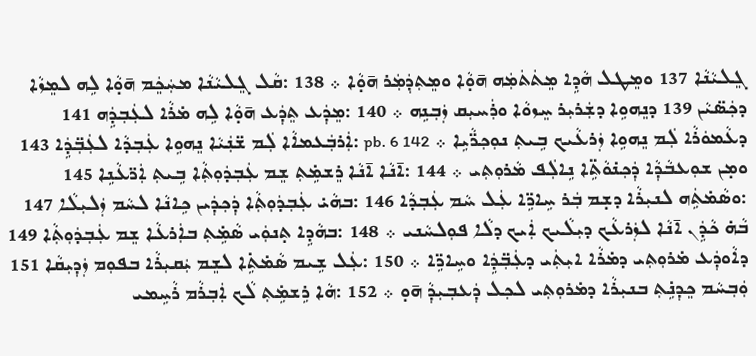ܓܸܠܝܵܢܵܐ 137 ܘܡܸܛܠ ܗܵܕܹܐ ܡܸܬܿܬܿܡܲܗ ܗ̄ܘ̣ܵܐ ܘܡܸܬܼܕܲܡܲܪ ܗ̄ܘ̣ܵܐ ܀ 138 :ܩܵܠ ܓܸܠܝܵܢܵܐ ܡܚܲܟܸܿܡ ܗ̄ܘ̣ܵܐ ܠܹܗ ܠܡܸܙܵܐ ܕܟܲܣ̈ܝܵܢ 139 ܕܢܸܗܘܹܐ ܕܫܲܪܝܼܪ ܚܸܙܘܵܐ ܘܪܲܚܝܼܩ ܙܲܒܼܢܹܗ ܀ 140 :ܡܸܕܲܥ ܬܸܕܲܥ ܗ̄ܘ̣ܵܐ ܠܹܗ ܡ̇ܪܵܐ ܠܥܲܒܼܕܹܿܗ 141 ܕܥܵܡܘܿܪܵܐ ܠܲܡ ܢܸܗܘܹܐ ܙܲܪܥܵܝܟ ܒܹܝܬܼ ܢܘܼܟܼܪ̈ܵܝܹܐ ܀ pb. 6 142 :ܐܲܪܒܲܥܡܐܵܐ ܠܲܡ ܫ̈ܢܲܝܵܐ ܢܸܗܘܹܐ ܥܲܒܼܕܵܐ ܠܥܲܒܼ̈ܕܹܿܐ 143 ܘܡ̣ܢ ܫܘܼܥܒܵܕܼܵܐ ܕܲܟܼܢ̇ܘܵܬܹ̈ܐ ܢܹܐܠܲܦ ܡܵܪܘܼܬܼܝ ܀ 144 :ܐ̄ܢܵܐ ܐ̄ܢܵܐ ܪܸܫܡܹ̇ܬܼ ܫܸܡ ܥܲܒܼܕܿܘܼܬܼܵܐ ܒܹܝܬܼ ܐܲܪ̈ܥܵܢܹܐ 145 :ܘܣܵܡ̇ܬܹܿܗ ܠܢܝܼܪܵܐ ܕܫ̣ܡ ܒܲܪ ܚܹܐܪܹ̈ܐ ܥܲܠ ܚܵܡ ܥܲܒܼܕܵܐ 146 :ܒܗܵܝ̇ ܥܲܒܼܕܿܘܼܬܼܵܐ ܕܲܟܼܕܲܝܢ ܟܹܐܢܵܐ ܠܚܵܡ ܙܲܠܝܼܠܵܐ 147 ܒܵܗ̇ ܟܵܕܹܿܢ ܐ̄ܢܵܐ ܠܙܲܪܥܵܟ ܕܝܼܠܵܝܟ ܐܲܝܟ ܕܠܵܐ ܦܘܼܠܚܵܢܝ ܀ 148 :ܒܗܵܕܹܐ ܬ̣ܢܘܲܝ ܣܵܡܹ̇ܬܼ ܒܐܲܪܥܵܐ ܫܸܡ ܥܲܒܼܕܿܘܼܬܼܵܐ 149 ܕܐܵܘܕܲܥ ܡ̇ܪܘܼܬܼܝ ܕܡ̇ܪܵܐ ܐܝܼܬܲܝ ܕܥܲܒܼ̈ܕܹܿܐ ܘܚܹܐܪܹ̈ܐ ܀ 150 :ܥܲܠ ܫܹܝܡ ܣܵܡ̇ܬܹ̇ܐ ܠܫܸܡ ܝܲܩܝܼܪܵܐ ܒܦܘܼܡ ܙܲܕܼܝܼܩܵܐ 151 ܘܲܒܼܚܵܡ ܟܸܕܼܢܹ̇ܬܼ ܒܢܝܼܪܵܐ ܕܡ̇ܪܘܼܬܼܝ ܠܟܼܠ ܕܲܥܒܼܝܼܕܼܵ ܗ̄ܘ̣ ܀ 152 :ܗܵܐ ܪܹܫܡܹ̇ܬܼ ܠܵܟ ܐܲܒܼܪܵܡ ܪܵܚܹܡܝ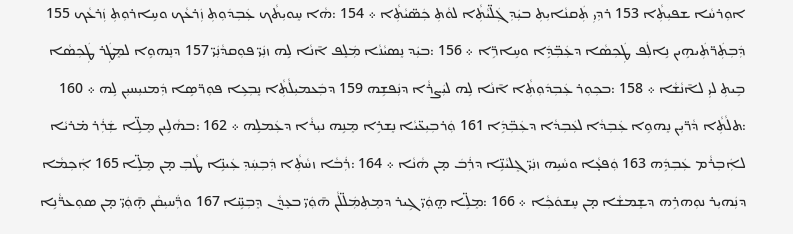ܐܘܼܪܚܵܐ ܫܦܝܼܬܼܵܐ 153 ܪܕܼܝܼ ܬܲܩܢܵܐܝܼܬܼ ܒܝܲܕܼ ܓܲܠ̈ܝܵܬܼܵܐ ܠܘܵܬܼ ܟܲܣ̈ܝܵܬܼܵܐ ܀ 154 :ܗܵܐ ܚܸܘܝܼܬܵܟ ܥܲܒܼܕܿܘܼܬܼ ܙܲܪܥܵܟ ܘܚܹܐܪܘܼܬܼ ܙܲܪܥܵܟ 155 ܕܲܒܼܬܲܪ̈ܬܲܝܗܹܝܢ ܢܹܐܠܲܦ ܛܲܟܼܣܵܐ ܕܥܲܒܼ̈ܕܹܿܐ ܘܚܹܐܪܹ̈ܐ ܀ 156 :ܒܝܲܕ ܢܸܣܝܵܢܵܐ ܡܲܠܸܦ ܐ̄ܢܵܐ ܠܹܗ ܙܢܲܝ̈ ܦܘܼܩܕܵܢܲܝ̈ 157 ܕܢܸܗܘܹܐ ܠܡܸܛܲܪ ܛܲܟܼܣܵܐ ܒܹܝܬܼ ܠܝܼ ܠܐ̄ܢܵܫܵܐ ܀ 158 :ܒܟܼܘܼܪ ܥܲܒܼܕܿܘܼܬܼܵܐ ܐ̄ܢܵܐ ܠܹܗ ܠܝܲܨܪܵܐ ܕܢܲܦܫܹܗ 159 ܕܒܲܥܡܝܼܠܵܬܼܵܐ ܢܸܒܼܥܹܐ ܦܘܼܪ̈ܣܹܐ ܕܲܡܢܝܼܚܝܼܢ ܠܹܗ ܀ 160 :ܬܠܵܬܼܵܐ ܕܵܪ̈ܝܼܢ ܢܸܗܘܹܐ ܥܲܒܼܕܵܐ ܠܥܲܒܼܕܵܐ ܕܥܲܒܼ̈ܕܹܿܐ 161 ܘܲܪܒܼܝܼܥ̈ܝܵܐ ܢܸܫܪܹܐ ܡܸܢܹܗ ܢܝܼܪܵܐ ܕܥܲܡܠܹܗ ܀ 162 :ܒܗܵܠܹܝܢ ܡܸܠܹ̈ܐ ܫܲܪܲܪ ܡ̇ܪܝܵܐ ܠܐܲܒܼܪܵܡ ܥܲܒܼܕܹܿܗ 163 ܘܲܦܥ̣ܵܐ ܘܚܵܝܹܗ ܙܢܲܝ̈ ܓܸܠܝܵܢܹ̈ܐ ܕܪܲܒܿ ܡ̣ܢ ܗܵܢܵܐ ܀ 164 :ܪܲܒܵܐ ܙܚܵܬܼܵܐ ܕܲܒܼܚܲܕܼ ܥܲܝܢܹ̈ܐ ܛܵܒܼ ܡ̣ܢ ܡܸܠܹ̈ܐ 165 ܐܲܟܼܡܵܐ ܕܢܲܗܝܼܪ ܢܘܼܗܪܹܗ ܕܫܸܡܫܵܐ ܡ̣ܢ ܚܸܫܘܿܟܼܵܐ ܀ 166 :ܡܸܠܹ̈ܐ ܗ̤ܘܲܝ̈ ܓܹܝܪ ܕܡܸܬܼܡܲܠ̈ܠܵܢ ܗ̄ܘܲܝ̈ ܒܥܸܕܵܢ ܕܸܒܼܚܹ̈ܐ 167 ܘܪ̈ܲܚܝܼܩܵܢ ܗ̣̄ܘܲܝ̈ ܡ̣ܢ ܣܘܼܥܪ̈ܵܢܹܐ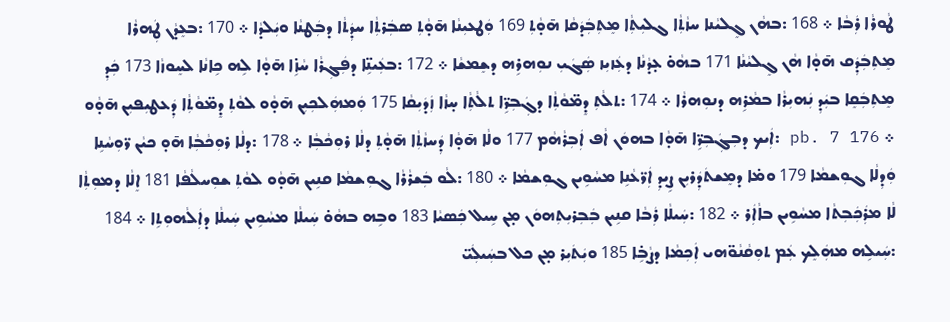ܛܵܘܪܵܐ ܪܲܒܵܐ ܀ 168 :ܒܗܵܢ ܓܸܠܝܵܢܐ ܚܙܵܬܼܵܐ ܓܠܝܼܬܼܵܐ ܡܸܬܼܒܲܕܿܩܵܐ ܗ̄ܘ̣ܵܬܼ 169 ܘܲܛܥܝܼܢܵܐ ܗ̄ܘ̣ܵܬܼ ܣܒܲܪܬܼܵܐ ܚܕܲܬܵܐ ܕܒܲܛܢܵܐ ܘܝܲܠܕܵܐ ܀ 170 :ܒܥܸܕܵܢ ܛܲܗܪܵܐ ܡܸܬܼܒܲܕܲܩ ܗ̄ܘ̣ܵܐ ܗܵܢ ܓܸܠܝܵܢܵܐ 171 ܒܗܵܘ̇ ܥ̣ܕܵܢܵܐ ܕܥܲܙܝܼܙ ܣܲܓܿܝܼ ܢܘܼܗܪܹܗ ܕܫܸܡܫܵܐ ܀ 172 :ܒܥܲܝܢܹ̈ܐ ܕܦܲܓܼܪܵܐ ܚܵܙܹ̇ܐ ܗ̄ܘ̣ܵܐ ܠܹܗ ܟܹܐܢܵܐ ܠܚܸܘܙܵܐ 173 ܟܲܕܼ ܡܸܬܼܒܲܩܸܐ ܒܝܲܕܼ ܢܲܗܝܼܪܵܐ ܒܡܵܪܹܗ ܕܢܘܼܗܪܵܐ ܀ 174 :ܬܠܵܬܼ ܕܸܡ̈ܘܵܬܼܵܐ ܕܓܲܒܼܪܹ̈ܐ ܬܠܵܬܼܵܐ ܚ̣ܙܵܐ ܙܲܕܿܝܼܩܵܐ 175 ܘܲܡܗܲܠܟܼܝܼܢ ܗ̄ܘ̣ܵܘ ܠܘܵܬܼ ܕܸܡ̈ܘܵܬܼܵܐ ܕܲܥܛܝܼܦܝܼܢ ܗ̄ܘ̣ܵܘ ܀ pb. 7 176 :ܐܲܝܟ ܕܒܼܓܲܒܼܪܹ̈ܐ ܗ̄ܘ̣ܵܐ ܒܗܘܿܢ ܐܵܦ ܐܲܒܼܪܵܗܵܡ 177 ܘܠܵܐ ܗ̄ܘ̣ܵܐ ܕܲܚܙܵܬܼܵܐ ܗ̄ܘ̣ܵܬܼ ܕܠܵܐ ܪܘܼܟܵܒܼܵܐ ܀ 178 :ܕܠܵܐ ܪܘܼܟܵܒܼܵܐ ܗ̄ܘ̣ ܟܝܵܢ ܪ̈ܘܼܚܵܢܹܐ ܘܲܕܼܠܵܐ ܓܘܼܫܡܵܐ 179 ܘܡ̇ܐ ܕܡܸܫܬܿܕܲܪܝܼܢ ܨܹܝܕܼ ܐܲܪ̈ܥܵܢܹܐ ܡܚܵܘܹܝܢ ܓܘܼܫܡܵܐ ܀ 180 :ܠܵܘ ܒܲܫܪܵܪܵܐ ܓܘܼܫܡܵܐ ܩܢܹܝܢ ܗ̄ܘ̣ܵܘ ܠܘܵܬܼ ܫܘܼܚܠܵܦܵܐ 181 ܐܸܠܵܐ ܕܡܘܼܬܼܵܐ ܠܵܐ ܡܪܲܟܲܒܼܬܵܐ ܡܚܵܘܹܝܢ ܒܐܵܐܲܪ ܀ 182 :ܚܲܝܠܵܐ ܪܲܒܵܐ ܩܢܹܝܢ ܒܲܒܼܪܝܼܬܼܗܘܿܢ ܡ̣ܢ ܚܹܝܠ ܟܲܣܝܵܐ 183 ܘܒܹܗ ܒܗܵܘ̇ ܚܲܝܠܵܐ ܡܚܵܘܹܝܢ ܚܲܝܠܵܐ ܕܐܲܠܵܗܘܼܬܹܐ ܀ 184 :ܚܲܝܠܹܗ ܡܗܲܠܸܟ ܥܲܡ ܬܘܼܩܵܢܵܘ̈ܗܝ ܐܲܟܼܡܵܐ ܕܨܵܒܹ̇ܐ 185 ܘܝܲܬܿܝܼܪ ܡ̣ܢ ܟܠ ܒܚܲܝܠܲܝ̈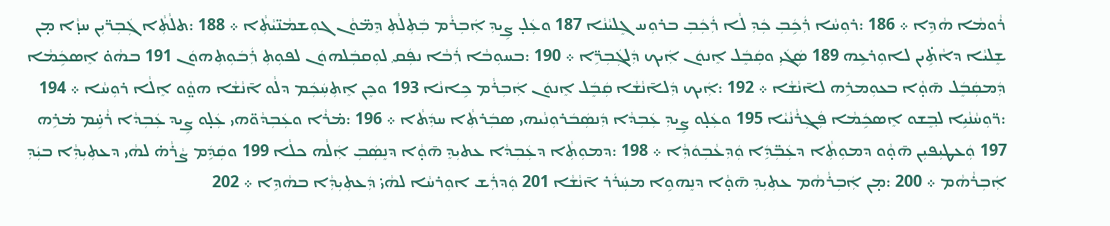ܪܵܘܡܵܐ ܗܵܕܹܐ ܀ 186 :ܪܘܼܚܵܐ ܪܲܟܹܿܒܼ ܟܲܕܼ ܠܵܐ ܪܲܟܲܒܼ ܒܪܘܼܚ ܓܸܠܝܵܢܵܐ 187 ܘܥܲܠ̣ ܨܹܝܕܼ ܐܲܒܼܪܵܡ ܒܲܬܼܠܵܬܼ ܕܸܡ̈ܘܵܢ ܓܘܼܫܡܵܢ̈ܝܵܬܼܵܐ ܀ 188 :ܬܠܵܬܼܵܐ ܓܲܒܼܪ̈ܝܼܢ ܚܙ̣ܵܐ ܡ̣ܢ ܫܸܠܝܵܐ ܕܐܵܬܹ̇ܝܢ ܠܐܘܼܪܥܹܗ 189 ܣܲܓܿܝܼ ܘܩܲܒܸܿܠ ܐܸܢܘܿܢ ܐܲܝܟ ܕܲܠܓܲܒܼܪܹ̈ܐ ܀ 190 :ܒܚܘܼܒܵܐ ܪܲܒܵܐ ܢܦܲܩ݂ ܠܘܼܩܒܲܠܗܘܿܢ ܠܦܘܼܬܼ ܪܲܒܿܘܼܬܼܗܘܿܢ 191 ܒܗܵܘ̇ ܐܸܣܟܹܿܡܵܐ ܕܲܡܩܲܒܸܿܠ ܗ̄ܘ̣ܵܐ ܒܥܘܼܡܪܹܗ ܠܐ̄ܢܵܫܵܐ ܀ 192 :ܐܲܝܟ ܕܲܠܐ̄ܢܵܫܵܐ ܩܲܒܸܿܠ ܐܸܢܘܿܢ ܐܲܒܼܪܵܡ ܟܹܐܢܵܐ 193 ܘܟܸܢ ܐܸܬܼܚܲܟܲܡ ܕܠܵܘ ܐ̄ܢܵܫܵܐ ܗܘ̤ܵܘ ܐܸܠܵܐ ܪܘܼܚܵܐ ܀ 194 :ܪ̈ܘܼܚܵܢܵܝܹܐ ܠܒܸ݂ܫܘ ܐܸܣܟܹܿܡܵܐ ܦܲܓܼܪܵܢܵܝܵܐ 195 ܘܥܲܠ̣ܘ ܨܹܝܕܼ ܥܲܒܼܕܵܐ ܕܲܢܣܲܒܿܪܘܼܢܵܝܗܝ ܣܒܲܪܬܼܵܐ ܚܕܼܿܬܵܐ ܀ 196 :ܡ̇ܪܵܐ ܘܥܲܒܼܕܵܘ̈ܗܝ ܥܲܠ̣ܘ ܨܹܝܕ ܥܲܒܼܕܵܐ ܪܵܚܹ̇ܡ ܡ̇ܪܹܗ 197 ܘܲܥܛܝܼܦܝܼܢ ܗ̄ܘ̣ܵܘ ܕܡܘܼܬܼܵܐ ܕܥܲܒܼ̈ܕܹܿܐ ܘܲܕܼܥܵܒܼܘܿܕܼܵܐ ܀ 198 :ܕܡܘܼܬܼܵܐ ܕܥܲܒܼܕܵܐ ܥܬܝܼܕܸ ܗ̄ܘ̣ܵܐ ܕܢܸܣܲܒܼ ܐܲܠܵܗ ܟܠܵܐ 199 ܘܩܲܕܹܿܡ ܨܵܪܵܗ̇ ܠܗܵܝ ܕܥܬܼܝܼܕܼܵܐ ܒܝܲܕܼ ܐܲܒܼܪܵܗܵܡ ܀ 200 :ܡ̣ܢ ܐܲܒܼܪܵܗܵܡ ܥܬܼܝܼܕܼ ܗ̄ܘ̣ܵܐ ܕܢܸܗܘܹܐ ܡܚܲܪܿܪ ܐ̄ܢܵܫܵܐ 201 ܘܲܕܪܲܫ ܐܘܼܪܚܵܐ ܠܗܵܝ̇ ܕܲܥܬܼܝܼܕܼܵܐ ܒܗܵܕܹܐ ܀ 202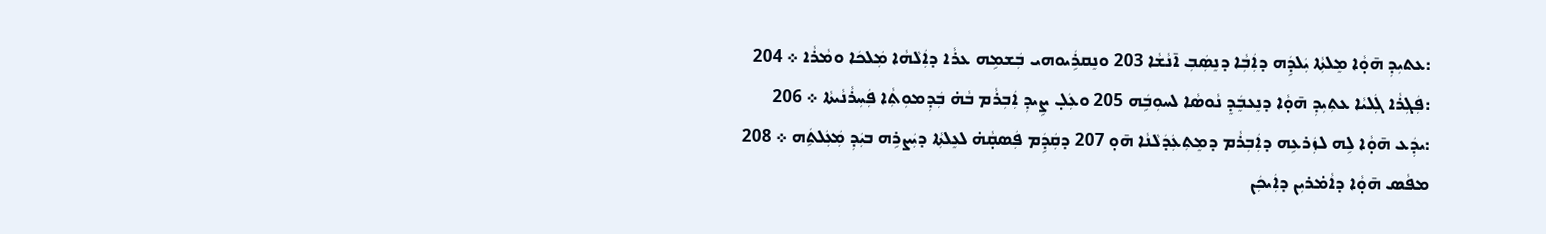:ܥܬܝܼܕܼ ܗ̄ܘ̣ܵܐ ܡܸܠܬܼܵܐ ܝܲܠܕܹܿܗ ܕܐܲܒܼܵܐ ܕܢܸܣܲܒܼ ܐ̄ܢܵܫܵܐ 203 ܘܢܸܩܪܹܿܝܘܗܝ ܒܲܫܡܹܗ ܥܪܵܐ ܕܐܲܠܵܗܵܐ ܡܲܠܟܿܐ ܘܡܵܪܵܐ ܀ 204 :ܦܲܓܼܪܵܐ ܓܲܠܝܵܐ ܥܬܼܝܼܕܼ ܗ̄ܘ̣ܵܐ ܕܢܸܥܒܸܿܕܸ ܢܵܘܣܵܐ ܠܚܘܼܒܹܿܗ 205 ܘܥܲܠ̣ ܨܹܝܕܼ ܐܲܒܼܪܵܡ ܒܵܗ̇ ܒܲܕܼܡܘܼܬܼܵܐ ܦܲܚܼܪܵܢܵܝܬܵܐ ܀ 206 :ܝܕܲܥ ܗ̄ܘ̣ܵܐ ܠܹܗ ܠܙܲܪܥܹܗ ܕܐܲܒܼܪܵܡ ܕܡܸܬܼܥܲܕܿܠܵܢܵܐ ܗ̄ܘ̣ 207 ܕܩܲܕܹܿܡ ܦܲܣܩ̣ܵܗ̇ ܠܥܸܠܬܼܵܐ ܕܝܲܨܪܹܗ ܒܝܲܕܼ ܡܲܥܲܠܬܹܿܗ ܀ 208 ܡܦܵܣ ܗ̄ܘ̣ܵܐ ܕܐܵܡ̇ܪܝܼܢ ܕܐܲܝܟܲܢ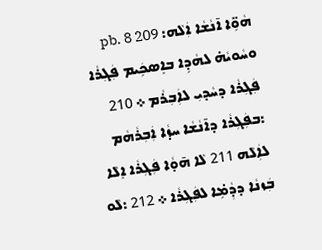ܗܵܘܹ̈ܐ ܐ̄ܢܵܫܵܐ ܐܲܠܵܗ: pb. 8 209 ܘܚܵܘܝܵܗ̇ ܠܗܵܕܹܐ ܒܐܸܣܟܹܿܝܡ ܦܲܓܼܪܵܐ ܦܲܓܼܪܵܐ ܕܚܵܕܝܼ ܠܐܲܒܼܪܵܡ ܀ 210 :ܒܦܲܓܼܪܵܐ ܕܐ̄ܢܵܫܵܐ ܚܙ̣ܵܐ ܐܲܒܼܪܵܗܵܡ ܠܐܲܠܵܗ 211 ܠܵܐ ܗ̄ܘ̣ܵܐ ܦܲܓܼܪܵܐ ܐܸܠܵܐ ܒܲܙܢܵܐ ܕܕܼܵܡܹ̇ܐ ܠܦܲܓܼܪܵܐ ܀ 212 :ܠܵܘ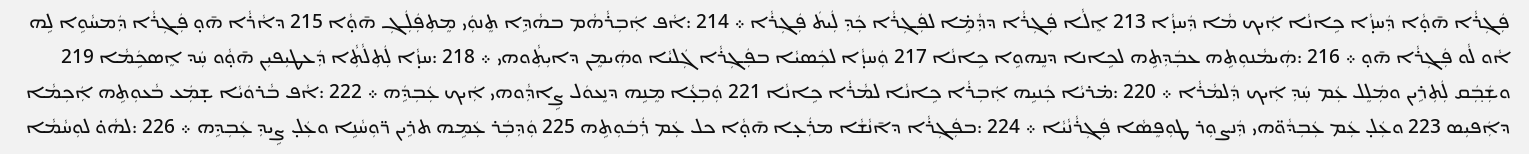ܦܲܓܼܪܵܐ ܗ̄ܘ̣ܵܐ ܕܲܚܙ̣ܵܐ ܟܹܐܢܵܐ ܐܲܝܟ ܡܵܐ ܕܲܚܙ̣ܵܐ 213 ܐܸܠܵܐ ܦܲܓܼܪܵܐ ܕܕܼܵܡܹ̇ܐ ܠܦܲܓܼܪܵܐ ܟܲܕܼ ܠܲܝܬܿ ܦܲܓܼܪܵܐ ܀ 214 :ܐܵܦ ܐܲܒܼܪܵܗܵܡ ܒܗܵܕܹܐ ܬܸܢܘܲܝ ܡܸܬܼܦܲܠܲܓܼ ܗ̄ܘ̣ܵܐ 215 ܕܐܵܪܵܐ ܗ̄ܘ̣ ܦܲܓܼܪܵܐ ܕܲܡܚܵܘܹܐ ܠܹܗ ܐܵܘ ܠܵܘ ܦܲܓܼܪܵܐ ܗ̄ܘ̣ ܀ 216 :ܗܲܝܡܵܢܘܼܬܹܗ ܥܒܲܕܼܬܹܗ ܠܟܹܐܢܐ ܕܢܸܗܘܹܐ ܟܹܐܢܵܐ 217 ܘܲܚܙ̣ܵܐ ܠܟܲܣܝܵܐ ܒܦܲܓܼܪܵܐ ܓܲܠܝܵܐ ܘܗܲܝܡܸܢ ܕܐܝܼܬܼܵܘܗܝ ܀ 218 :ܚܙ̣ܵܐ ܠܲܬܼܠܵܬܼܵܐ ܕܲܥܛܝܼܦܝܼܢ ܗ̄ܘ̣ܵܘ ܚܲܕ ܐܸܣܟܹܿܡܵܐ 219 ܘܫܲܒ݂ܲܩ ܠܲܬܼܪܹܝܢ ܘܡܲܠܸܠ ܥܲܡ ܚܲܕܼ ܐܲܝܟ ܕܲܠܡܵܪܵܐ ܀ 220 :ܡ̇ܪܝܵܐ ܟܲܢܝܹܗ ܐܲܒܼܪܵܐ ܟܹܐܢܵܐ ܠܡܵܪܵܐ ܟܹܐܢܵܐ 221 ܘܲܒܼܥ̣ܵܐ ܡܸܢܹܗ ܕܢܸܥܘܿܠ ܨܹܐܕܼܵܘܗܝ ܐܲܝܟ ܥܲܒܼܕܹܿܗ ܀ 222 :ܐܵܦ ܒܵܪܘܿܝܵܐ ܫ̣ܡܲܥ ܒܵܥܘܼܬܹܗ ܐܲܟܼܡܵܐ ܕܐܲܦܝܼܣ 223 ܘܥܲܠ̣ ܥܲܡ ܥܲܒܼܕܵܘ̈ܗܝ ܕܲܢܨܘܼܪ ܛܘܼܦܸܣܵܐ ܦܲܓܼܪܵܢܵܝܵܐ ܀ 224 :ܒܦܲܓܼܪܵܐ ܕܐ̄ܢܵܫܵܐ ܡܪܲܥ̣ܐ ܗ̄ܘ̣ܵܐ ܟܠ ܥܲܡ ܪܲܒܿܘܼܬܹܗ 225 ܘܲܕܼܒܲܪ ܥܲܡܹܗ ܬܪܹܝܢ ܪ̈ܘܼܚܵܢܹܐ ܘܥܲܠ̣ ܨܹܝܕܼ ܥܲܒܼܕܹܗ ܀ 226 :ܠܗܵܘ̇ ܠܘܼܚܵܡܵܐ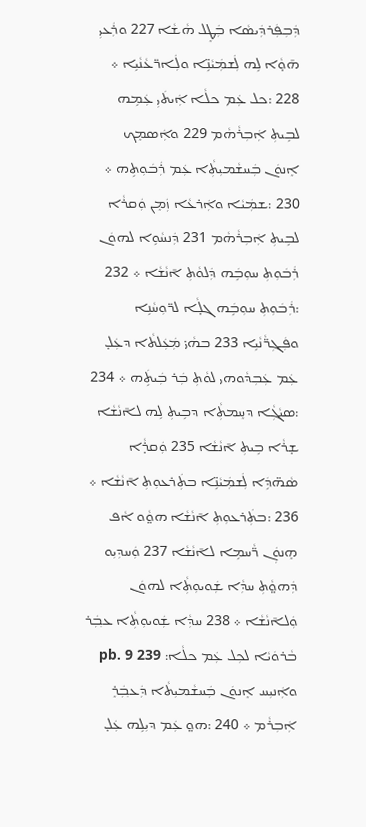ܕܲܒܼܦܲܪܕܲܝܣܵܐ ܒܲܛܸܠ ܗܵܫܵܐ 227 ܘܪܲܥܝܼ ܗ̄ܘ̣ܵܐ ܠܹܗ ܠܲܫܡܲܝܵܢܹ̈ܐ ܘܠܲܐܪ̈ܥܵܢܵܝܹܐ ܀ 228 :ܟܠ ܥܲܡ ܟܠܵܐ ܐܲܝܬܿܝܼ ܥܲܡܹܗ ܠܒܹܝܬܼ ܐܲܒܼܪܵܗܵܡ 229 ܘܐܲܣܡܸܟ ܐܸܢܘܿܢ ܒܲܚܫܵܡܝܼܬܼܵܐ ܥܲܡ ܪܲܒܿܘܼܬܹܗ ܀ 230 :ܫܡܲܝܵܐ ܘܐܲܪܥܵܐ ܙܲܡܸܢ ܘܲܩܪܵܐ ܠܒܹܝܬܼ ܐܲܒܼܪܵܗܵܡ 231 ܕܲܢܚܵܘܹܐ ܠܗܘܿܢ ܪܲܒܿܘܼܬܼ ܚܘܼܒܹܿܗ ܕܲܠܘܵܬܼ ܐ̄ܢܵܫܵܐ ܀ 232 :ܪܲܒܿܘܼܬܼ ܚܘܼܒܹܿܗ ܓܠ̣ܵܐ ܠܪ̈ܘܼܚܵܢܹܐ ܘܦܲܓܼܪ̈ܵܢܵܝܹܐ 233 ܒܗܵܝ̇ ܡܲܥܲܠܬܵܐ ܕܥܲܠ̣ ܥܲܡ ܥܲܒܼܕܵܘܗܝ ܠܘܵܬܼ ܒܲܪ ܒܲܝܬܹܿܗ ܀ 234 :ܣܝܵܓܼܵܐ ܕܚܸܡܬܼܵܐ ܕܒܹܝܬܼ ܠܹܗ ܠܐ̄ܢܵܫܵܐ ܫ̣ܪܵܐ ܒܹܝܬܼ ܐ̄ܢܵܫܵܐ 235 ܘܲܩܪ̣ܵܐ ܣܵܗ̈ܕܹܿܐ ܠܲܫܡܲܝܵܢܹ̈ܐ ܒܬܲܪܥܘܼܬܼ ܐ̄ܢܵܫܵܐ ܀ 236 :ܒܬܲܪܥܘܼܬܼ ܐ̄ܢܵܫܵܐ ܗܘ̤ܵܘ ܐܵܦ ܗܸܢܘܲܢ ܪ̈ܵܚܡܹܐ ܠܐ̄ܢܵܫܵܐ 237 ܘܲܚܕܼܝܼܘ ܕܲܗܘ̤ܵܬܼ ܚܕܼܵܐ ܫܲܘܝܘܼܬܼܵܐ ܠܗܘܿܢ ܘܲܠܐ̄ܢܵܫܵܐ ܀ 238 ܚܕܼܵܐ ܫܲܘܝܘܼܬܼܵܐ ܥܒ݂ܲܪ ܒܵܪܘܿܝܵܐ ܠܟܼܠ ܥܲܡ ܟܠܵܐ: pb. 9 239 ܘܐܲܢܝܼܚ ܐܸܢܘܿܢ ܒܲܚܫܵܡܝܼܬܵܐ ܕܲܥܒ݂ܲܪܸ ܐܲܒܼܪܵܡ ܀ 240 :ܗܘ̤ ܥܲܡ ܕܝܼܠܹܗ ܥܲܠ̣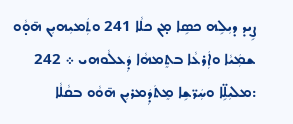ܨܹܝܕ ܕܝܼܠܹܗ ܟܣܹܐ ܡ̣ܢ ܟܠܵܐ 241 ܘܬܲܡܝܼܗܝܼܢ ܗ̄ܘ̣ܵܘ ܫܡܲܝܵܐ ܘܐܲܪܥܵܐ ܒܬܸܡܗܵܐ ܕܲܥܠܵܘܗܝ ܀ 242 :ܡܠܝܼܠܹ̈ܐ ܘܚܲܪ̈ܫܹܐ ܡܸܬܿܕܲܡܪܝܼܢ ܗ̄ܘܵܘ ܒܩܵܠܵܐ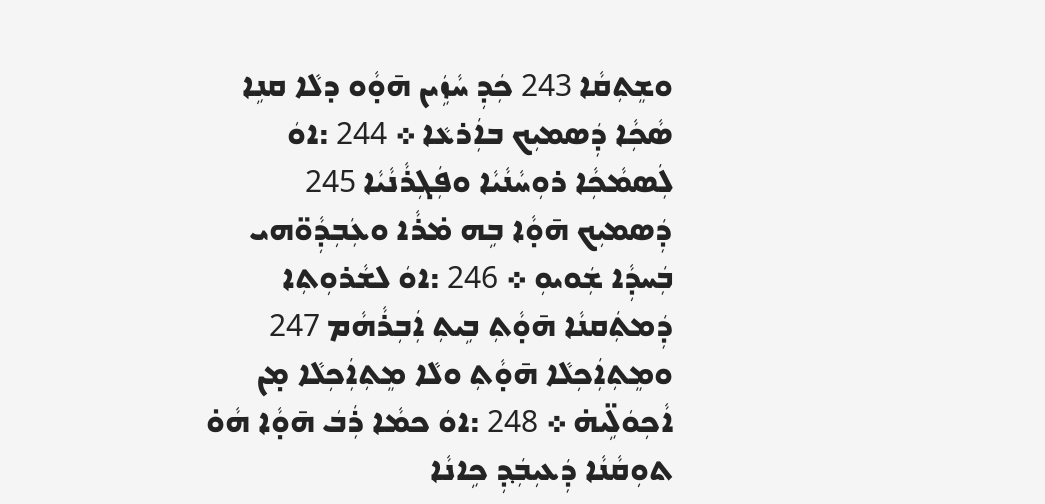ܘܫܸܬܼܩܵܐ 243 ܟܲܕܼ ܚܵܙܹܿܝܢ ܗ̄ܘ̣ܵܘ ܕܠܵܐ ܩܢܹܐ ܣܵܟܼܵܐ ܕܲܣܡܝܼܟ ܒܐܲܪܥܵܐ ܀ 244 :ܐܘܿ ܠܲܣܡܵܟܼܵܐ ܪܘܼܚܵܢܵܝܵܐ ܘܦܲܓܼܪܵܢܵܝܵܐ 245 ܕܲܣܡܝܼܟ ܗ̄ܘ̣ܵܐ ܒܹܗ ܡ̇ܪܵܐ ܘܥܲܒܼܕܼܵܘ̈ܗܝ ܒܲܚܕܼܵܐ ܫܲܘܝܘܼ ܀ 246 :ܐܘܿ ܠܫܵܪܘܼܬܼܐ ܕܲܡܬܲܩܢܵܐ ܗ̄ܘ̣ܵܬܼ ܒܹܝܬܼ ܐܲܒܼܪܵܗܵܡ 247 ܘܡܸܬܼܐܲܟܼܠܵܐ ܗ̄ܘ̣ܵܬܼ ܘܠܵܐ ܡܸܬܼܐܲܟܼܠܵܐ ܡ̣ܢ ܐܵܟܼܘܿܠܹ̈ܝܗ̇ ܀ 248 :ܐܘܿ ܟܡܵܐ ܪܲܒܿ ܗ̄ܘ̣ܵܐ ܗܵܘ̇ ܬܘܼܩܵܢܵܐ ܕܲܥܝܼܒ݂ܲܕܼ ܟܹܐܢܵܐ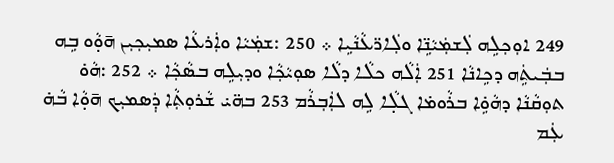249 ܐܘܼܟܼܠܹܗ ܠܲܫܡܲܝܵܢܹ̈ܐ ܘܠܲܐܪ̈ܥܵܢܵܝܹܐ ܀ 250 :ܫܡܲܝܵܐ ܘܐܲܪܥܵܐ ܣܡܝܼܟܼܝܼܢ ܗ̄ܘ̣ܵܘ ܒܹܗ ܒܒܲܝܬܹܿܗ ܕܟܹܐܢܵܐ 251 ܐܲܠܵܗ ܟܠܵܐ ܕܠܵܐ ܣܘܼܝܵܟܼܵܐ ܘܕܝܼܠܹܗ ܒܣܵܟܼܵܐ ܀ 252 :ܗܵܘ̇ ܬܘܼܩܵܢܵܐ ܕܗܵܘܹ̇ܐ ܒܪܵܘܡ̇ܐ ܓܠ̣ܵܐ ܠܹܗ ܠܐܲܒܼܪܵܡ 253 ܒܗ̈ܝ̇ ܫܵܪܘܼܬܼܵܐ ܕܲܣܡܝܼܟ ܗ̄ܘ̣ܵܐ ܒܵܗ̇ ܥܲܡ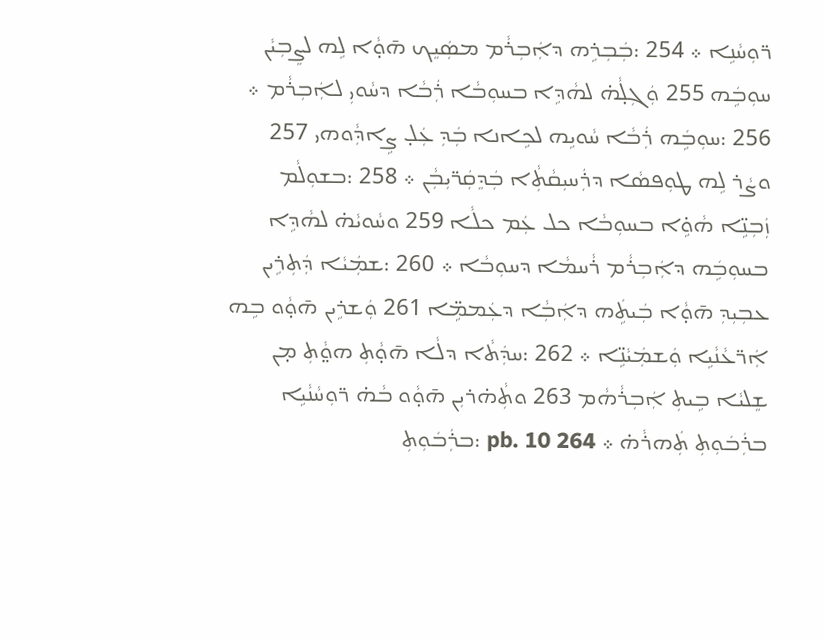ܪ̈ܘܼܚܵܢܹܐ ܀ 254 :ܒܲܒܼܪܹܗ ܕܐܲܒܼܪܵܡ ܡܣܲܝܸܟ ܗ̄ܘ̣ܵܐ ܠܹܗ ܠܨܸܒܼܝܵܢ ܚܘܼܒܹܿܗ 255 ܘܲܓܼܠ̣ܵܗ̇ ܠܗܵܕܹܐ ܒܚܘܼܒܵܐ ܪܲܒܵܐ ܕܚܵܘܝܼ ܠܐܲܒܼܪܵܡ ܀ 256 :ܚܘܼܒܹܿܗ ܪܲܒܵܐ ܚܵܘܝܹܗ ܠܟܹܐܢܐ ܒܲܕܼ ܥܲܠ̣ ܨܹܐܕܼܵܘܗܝ 257 ܘܨܵܪ ܠܹܗ ܛܘܼܦܣܵܐ ܕܪܲܚܝܼܩܵܬܼܵܐ ܒܲܕܸܩܲܪ̈ܝܼܒܼܵܢ ܀ 258 :ܒܫܘܼܠܵܡ ܙܲܒܼܢܹ̈ܐ ܗܵܘܹ̇ܐ ܒܚܘܼܒܵܐ ܟܠ ܥܲܡ ܟܠܵܐ 259 ܘܚܵܘܝܵܗ̇ ܠܗܵܕܹܐ ܒܚܘܼܒܹܿܗ ܕܐܲܒܼܪܵܡ ܪܵܚܡܵܐ ܕܚܘܼܒܵܐ ܀ 260 :ܫܡܲܝܵܐ ܕܲܬܼܪܹܝܢ ܥܒܼܝܼܕܼ ܗ̄ܘ̣ܵܐ ܒܲܝܬܹܿܗ ܕܐܲܒܼܵܐ ܕܥܲܡܡܹ̈ܐ 261 ܘܲܫܪܹܝܢ ܗ̄ܘ̣ܵܘ ܒܹܗ ܐܲܪ̈ܥܵܢܵܝܹܐ ܘܲܫܡܲܝܵܢܹ̈ܐ ܀ 262 :ܚܕܲܬܵܐ ܕܠܵܐ ܗ̄ܘ̣ܵܬܼ ܗܘ̤ܵܬܼ ܡ̣ܢ ܫܸܠܝܵܐ ܒܹܝܬܼ ܐܲܒܼܪܵܗܵܡ 263 ܘܬܼܵܗ̇ܪܝܼܢ ܗ̄ܘ̣ܵܘ ܒܵܗ̇ ܪ̈ܘܼܚܵܢܵܝܹܐ ܒܪܲܒܿܘܼܬܼ ܬܲܗܪܵܗ̇ ܀ pb. 10 264 :ܒܪܲܒܿܘܼܬܼ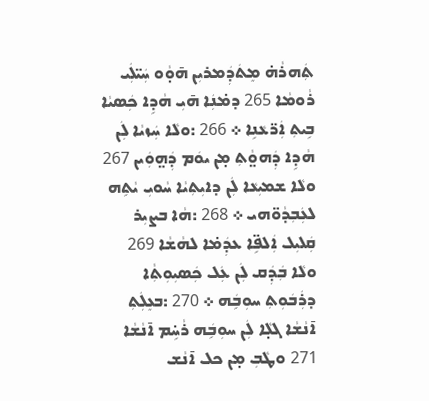ܬܲܗܪܵܗ̇ ܡܸܬܿܕܲܡܪܝܼܢ ܗ̄ܘ̣ܵܘ ܚܲܝ̈ܠܲܝ ܪܵܘܡܵܐ 265 ܕܡ̇ܢܲܐ ܗ̄ܝܼ ܗܵܕܹܐ ܟܲܣܝܵܐ ܒܹܝܬܼ ܐܲܪ̈ܥܵܢܹܐ ܀ 266 :ܘܠܵܐ ܚܲܙܝܵܐ ܠܲܢ ܗܵܕܹܐ ܕܲܗܘ̤ܵܬܼ ܡ̣ܢ ܝܘܿܡ ܕܲܗ̤ܘܲܝܢ 267 ܘܠܵܐ ܫܡܝܼܥܵܐ ܠܲܢ ܕܐܝܼܬܼܝܵܐ ܚܵܘܝܼ ܝܵܬܹܗ ܠܥܲܒܼܕܵܘ̈ܗܝ ܀ 268 :ܗܵܐ ܒܨܝܼܪ ܩܲܠܝܼܠ ܐܲܠܦܹ̈ܐ ܥܕܲܡ̇ܐ ܠܗܵܫܵܐ 269 ܘܠܵܐ ܒܲܕܲܩ ܠܲܢ ܥܲܠ ܟܲܣܝܼܘܼܬܼܵܐ ܕܪܲܒܿܘܼܬܼ ܚܘܼܒܹܿܗ ܀ 270 :ܒܥܸܠܲܬܼ ܐ̄ܢܵܫܵܐ ܓܠ̣ܵܐ ܠܲܢ ܚܘܼܒܹܿܗ ܪܵܚܹ̇ܡ ܐ̄ܢܵܫܵܐ 271 ܘܛܵܒܼ ܡ̣ܢ ܟܠ ܐ̄ܢܵܫ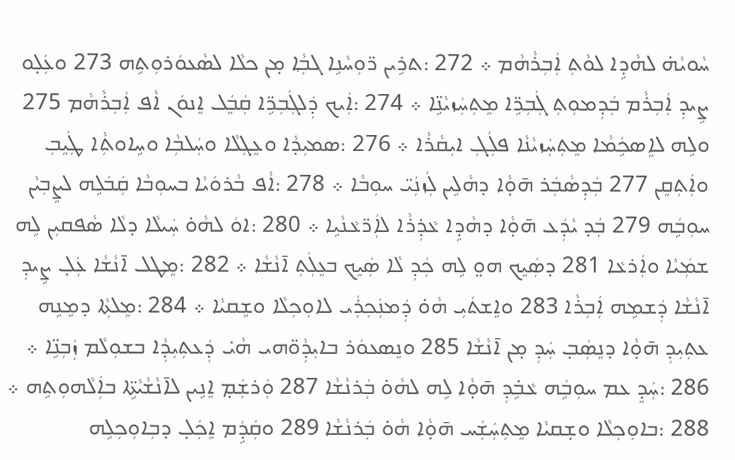ܚܵܘܝܵܗ̇ ܠܗܵܕܹܐ ܠܘܵܬܼ ܐܲܒܼܪܵܗܵܡ ܀ 272 :ܬܪܹܝܢ ܪ̈ܘܼܚܵܢܹܐ ܓܒܼ݂ܵܐ ܡ̣ܢ ܟܠܵܐ ܠܣܵܥܘܿܪܘܼܬܹܗ 273 ܘܥܲܠ̣ܘ ܨܹܝܕܼ ܐܲܒܼܪܵܡ ܒܲܕܼܡܘܼܬܼ ܓܲܒܼܪܹ̈ܐ ܡܸܬܼܚܲܙܝܵܢܹ̈ܐ ܀ 274 :ܐܲܝܟ ܕܲܠܓܲܒܼܪܹ̈ܐ ܩܲܒܸܿܠ ܐܸܢܘܿܢ ܐܵܦ ܐܲܒܼܪܵܗܵܡ 275 ܘܠܹܗ ܠܐܸܣܟܹܿܡܵܐ ܡܸܬܼܚܲܙܝܵܢܵܐ ܦܠܲܓܼ ܐܝܼܩܵܪܵܐ ܀ 276 :ܣܡܝܼܕܵܐ ܘܥܸܓܼܠܵܐ ܘܚܲܠܒܼܵܐ ܘܚܹܐܘܬܼܵܐ ܛܲܝܸܒܼ ܘܐܲܬܼܩܸܢ 277 ܒܲܕܼܣܵܒܲܪ ܗ̄ܘ̣ܵܐ ܕܗܵܠܹܝܢ ܠܲܙܢܲܝ̈ ܚܘܼܒܵܐ ܀ 278 :ܐܵܦ ܒܵܪܘܿܝܵܐ ܒܚܘܼܒܵܐ ܩܲܒܿܠܹܗ ܠܨܸܒܼܝܵܢ ܚܘܼܒܹܿܗ 279 ܒܲܕ ܝܵܕܲܥ ܗ̄ܘ̣ܵܐ ܕܗܵܕܹܐ ܥܵܕܼ̇ܪܵܐ ܠܐܲܪ̈ܥܵܢܵܝܹܐ ܀ 280 :ܐܘܿ ܠܗܵܘ̇ ܚܲܝܠܵܐ ܕܠܵܐ ܣܵܦܩܝܼܢ ܠܹܗ ܫܡܲܝܵܐ ܘܐܲܪܥܵܐ 281 ܕܣܲܝܸܟ ܗܘ̤ ܠܹܗ ܟܲܕܼ ܠܵܐ ܣܲܝܸܟ ܒܥܸܠܲܬܼ ܐ̄ܢܵܫܵܐ ܀ 282 :ܡܸܛܠ ܐ̄ܢܵܫܵܐ ܥܲܠ̣ ܨܹܝܕܼ ܐ̄ܢܵܫܵܐ ܕܲܫܡܹܗ ܐܲܒܼܪܵܐ 283 ܘܐܸܫܬܿܝܼ ܗܵܘ̇ ܕܲܡܢܲܟܼܪܲܝ ܠܐܘܼܟܼܠܵܐ ܘܫܸܩܝܵܐ ܀ 284 :ܡܸܠܬܼܵܐ ܕܡܸܢܹܗ ܥܬܼܝܼܕܼ ܗ̄ܘ̣ܵܐ ܕܢܸܣܲܒ̣ ܚܲܕܼ ܡ̣ܢ ܐ̄ܢܵܫܵܐ 285 ܘܢܸܣܥܘܿܪ ܒܐܝܼܕܼܵܘ̈ܗܝ ܗܵܝ̇ ܕܲܥܬܼܝܼܕܼܵܐ ܒܫܘܼܠܵܡ ܙܲܒܼܢܹ̈ܐ ܀ 286 :ܚܲܕܸ ܥܡ ܚܘܼܒܹܿܗ ܥܵܒܹ̇ܕܼ ܗ̄ܘ̣ܵܐ ܠܹܗ ܠܗܵܘ̇ ܒܲܪܢܵܫܵܐ 287 ܘܲܪܫܲܡ̣ ܐܸܢܹܝܢ ܠܐ̄ܢܵܫܵܝܵܬܹ̈ܐ ܒܐܲܠܵܗܘܼܬܹܗ ܀ 288 :ܒܐܘܼܟܼܠܵܐ ܘܫ̣ܩܝܵܐ ܡܸܬܼܚܲܫܲܚ ܗ̄ܘ̣ܵܐ ܗܵܘ̇ ܒܲܪܢܵܫܵܐ 289 ܘܩܲܕܹܿܡ ܐܸܟܲܠ̣ ܕܒܼܐܘܼܟܼܠܹܗ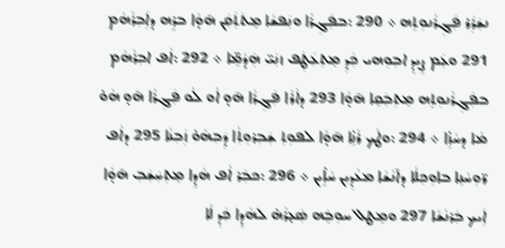ܢܫܲܪܲܪ ܦܲܓܼܪܵܢܘܼܬܹܗ ܀ 290 :ܒܦܲܓܼܪܵܐ ܘܢܲܦܫܵܐ ܡܸܬܿܬܲܩܲܢ ܗ̄ܘ̣ܵܐ ܒܪܹܗ ܕܐܲܒܼܪܵܗܵܡ 291 ܘܥܲܡ ܨܹܝܕܸ ܐܒܼܘܼܗܝ ܟܲܕܼ ܡܸܬܼܥܲܛܲܦ ܙܢܲܝ̈ ܗܲܕܵܡܹ̈ܐ ܀ 292 :ܐܵܦ ܐܒܼܪܵܗܵܡ ܒܦܲܓܼܪܵܢܘܼܬܹܗ ܡܸܬܼܒܲܩܸܐ ܗ̄ܘ̣ܵܐ 293 ܕܐܵܪܵܐ ܦܲܓܼܪܵܐ ܗ̄ܘ̣ ܐܵܘ ܠܵܘ ܦܲܓܼܪܵܐ ܗ̄ܘ̣ ܗܵܘ̇ ܡܵܐ ܕܚܵܙܹ̇ܐ ܀ 294 :ܘܛܵܟ ܪܵܢܹ̇ܐ ܗ̄ܘ̣ܵܐ ܠܦܘܼܬܼ ܫܲܒܼܪܘܼܬܼܵܐ ܕܲܒܼܗܵܘ̇ ܙܲܒܼܢܵܐ 295 ܕܐܵܦ ܪ̈ܘܼܚܵܢܹܐ ܒܐܘܼܟܼܠܵܐ ܕܐ̄ܢܵܫܵܐ ܡܥܵܕܼܝܼܢ ܚܵܐܹ̇ܝܢ ܀ 296 :ܟܒܲܪ ܐܵܦ ܗܵܕܹܐ ܡܸܬܼܚܲܫܲܒܼ ܗ̄ܘ̣ܵܐ ܐܲܝܟ ܒܲܪܢܵܫܵܐ 297 ܘܡܸܛܠ ܚܘܼܒܹܿܗ ܣܲܥ̣ܪܵܗ̇ ܠܗܵܕܹܐ ܟܲܕܼ ܠܵܐ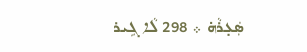ܣܲܥ̣ܪܵܗ̇ ܀ 298 ܠܵܐ ܓܹܝܪ